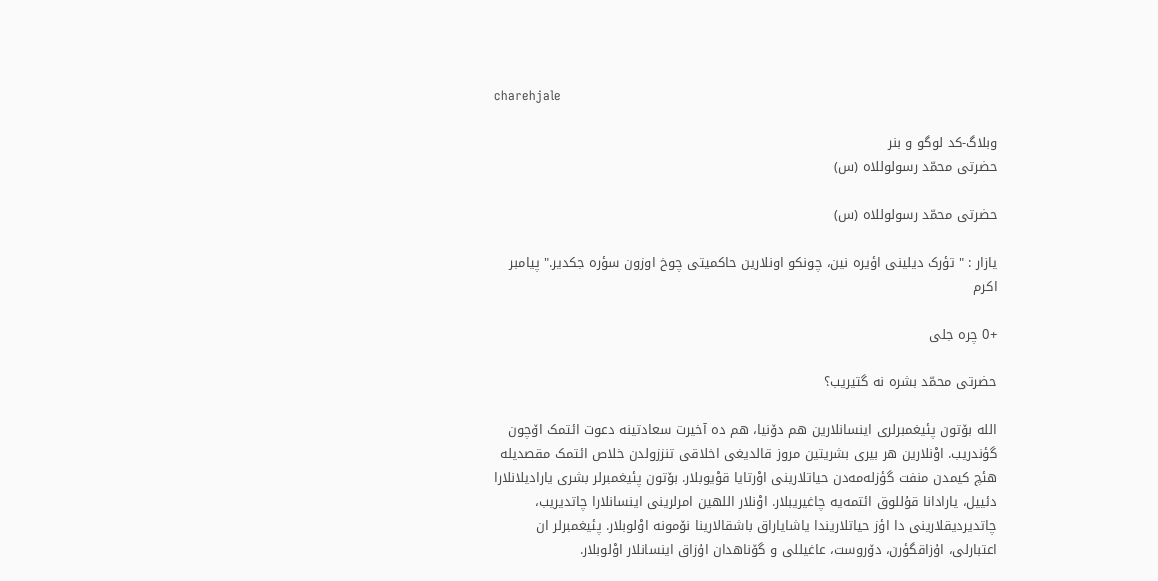charehjale

وبلاگ-کد لوگو و بنر
حضرتی محمّد رسولوللاه (س)

حضرتی محمّد رسولوللاه (س)

یازار : " تؤرک دیلینی اؤیره نین، چونکو اونلارین حاکمیتی چوخ اوزون سؤره جکدیر." پیامبر اکرم

+0 چره جلی

حضرتی محمّد بشره نه گتیریب؟

الله بۆتون پئیغمبرلری اینسانلارین هم دۆنیا، هم ده آخیرت سعادتینه دعوت ائتمک اۆچون گؤندریب. اوْنلارین هر بیری بشریتین مروز قالدیغی اخلاقی تنززولدن خلاص ائتمک مقصدیله هئچ کیمدن منفت گؤزله‌مه‌دن حیاتلارینی اوْرتایا قوْیوبلار. بۆتون پئیغمبرلر بشری یارادیلانلارا دئییل، یارادانا قۇللوق ائتمه‌یه چاغیریبلار. اوْنلار اللهین امرلرینی اینسانلارا چاتدیریب، چاتدیردیقلارینی دا اؤز حیاتلاریندا یاشایاراق باشقالارینا نۆمونه اوْلوبلار. پئیغمبرلر ان اعتبارلی، اۇزاقگؤرن، دۆروست، عاغیللی و گۆناهدان اۇزاق اینسانلار اوْلوبلار.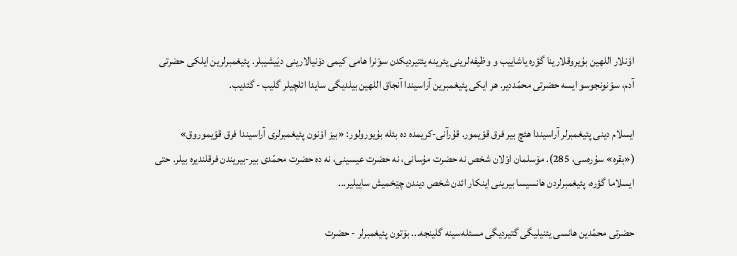اوْنلار اللهین بۇیروقلارینا گؤره یاشاییب و وظیفه‌لرینی یئرینه یئتیردیکدن سوْنرا هامی کیمی دۆنیالارینی دیَیشیبلر. پئیغمبرلرین ایلکی حضرتی آدم، سوْنونجوسو ایسه حضرتی محمّددیر. هر ایکی پئیغمبرین آراسیندا آنجاق اللهین بیلدیگی سایدا ائلچیلر گلیب - گئدیب.

ایسلام دینی پئیغمبرلر آراسیندا هئچ بیر فرق قوْیمور. قۇرآنی-کریمده ده بئله بۇیورولور: «بیز اوْنون پئیغمبرلری آراسیندا فرق قوْیموروق» («بقره» سۇره‌سی، 285). مۆسلمان اوْلان شخص نه حضرت مۇسانی، نه حضرت عیسینی، نه ده حضرت محمّدی بیر-بیریندن فرقلندیره بیلر. حتی ایسلاما گؤره، پئیغمبرلردن هانسیسا بیرینی اینکار ائدن شخص دیندن چێخمیش ساییلیر...

حضرتی محمّدین هانسی یئنیلیگی گتیردیگی مسئله‌سینه گلینجه... بۆتون پئیغمبرلر - حضرت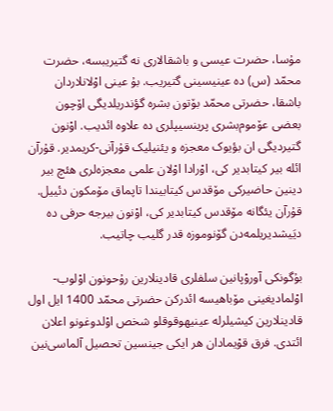مۇسا، حضرت عیسی و باشقالاری نه گتیریبسه، حضرت محمّد (س) ده عینیسینی گتیریب. بۇ عینی اوْلانلاردان باشقا، حضرتی محمّد بۆتون بشره گؤندریلدیگی اۆچون بعضی عۆموم‌بشری پرینسیپلری ده علاوه‌ ائدیب. اوْنون گتیردیگی ان بؤیوک معجزه‌ و یئنیلیک قۇرآنی-کریمدیر. قۇرآن ائله بیر کیتابدیر کی، اوْرادا اوْلان علمی معجزه‌لری هئچ بیر دینین حاضیرکی مۆقدس کیتابیندا تاپماق مۆمکون دئییل. قۇرآن یئگانه مۆقدس کیتابدیر کی، اوْنون بیرجه حرفی ده دیَیشدیریلمه‌دن گۆنوموزه قدر گلیب چاتیب.

بۇگونکی آوروْپانین سلفلری قادینلارین رۇحونون اوْلوب-اوْلمادیغینی مۆباهیسه ائدرکن حضرتی محمّد 1400 ایل اول قادینلارین کیشیلرله عینیهوقوقلو شخص اوْلدوغونو اعلان ائتدی. فرق قوْیمادان هر ایکی جینسین تحصیل آلماسی‌نین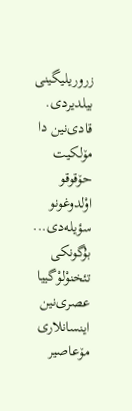زروریلیگینی بیلدیردی. قادی‌نین دا مۆلکیت حۆقوقو اوْلدوغونو سؤیله‌دی... بۇگونکی تئخنوْلوْگییا عصری‌نین اینسانلاری مۆعاصیر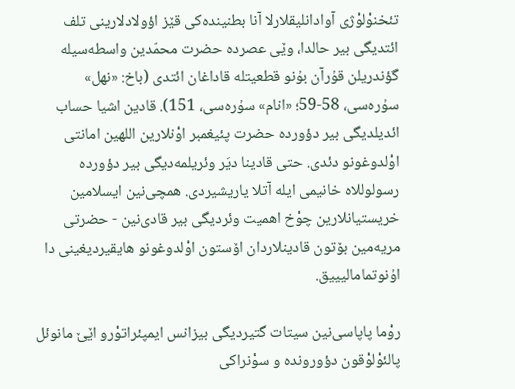تئخنوْلوْژی آوادانلیقلارلا آنا بطنینده‌کی قێز اؤولادلارینی تلف ائتدیگی بیر حالدا، وێی عصرده حضرت محمّدین واسطه‌سیله گؤندریلن قۇرآن بۇنو قطعیتله قاداغان ائتدی (باخ: «نهل» سۇره‌سی، 58-59؛ «انام» سۇره‌سی، 151). قادین اشیا حساب ائدیلدیگی بیر دؤورده حضرت پئیغمبر اوْنلارین اللهین امانتی اوْلدوغونو دئدی. حتی قادینا دیَر وئریلمه‌دیگی بیر دؤورده رسولوللاه خانیمی ایله آتلا یاریشیردی. همچی‌نین ایسلامین خریستیانلارین چوْخ اهمیت وئردیگی بیر قادی‌نین - حضرتی مریه‌مین بۆتون قادینلاردان اۆستون اوْلدوغونو هایقیردیغینی دا اۇنوتمامالیییق.

روْما پاپاسی‌نین سیتات گتیردیگی بیزانس ایمپئراتوْرو اێێ مانوئل پالئوْلوْقون دؤورونده و سوْنراکی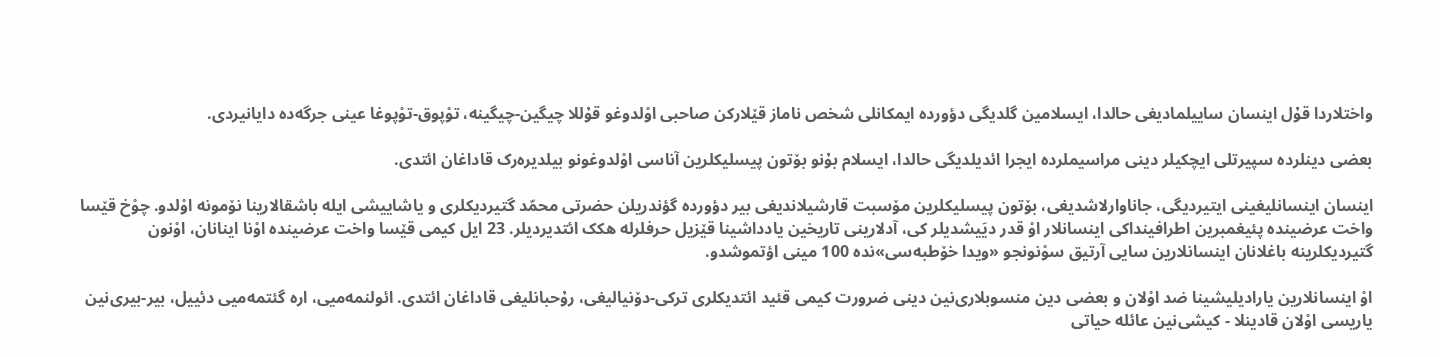واختلاردا قۇل اینسان ساییلمادیغی حالدا، ایسلامین گلدیگی دؤورده ایمکانلی شخص ناماز قێلارکن صاحبی اوْلدوغو قۇللا چیگین-چیگینه، توْپوق-توْپوغا عینی جرگه‌ده دایانیردی.

بعضی دینلرده سپیرتلی ایچکیلر دینی مراسیملرده ایجرا ائدیلدیگی حالدا، ایسلام بۇنو بۆتون پیسلیکلرین آناسی اوْلدوغونو بیلدیره‌رک قاداغان ائتدی.

اینسان اینسانلیغینی ایتیردیگی، جاناوارلاشدیغی، بۆتون پیسلیکلرین مۆسبت قارشیلاندیغی بیر دؤورده گؤندریلن حضرتی محمّد گتیردیکلری و یاشاییشی ایله باشقالارینا نۆمونه اوْلدو. چوْخ قێسا واخت عرضینده پئیغمبرین اطرافینداکی اینسانلار اوْ قدر دیَیشدیلر کی، آدلارینی تاریخین یادداشینا قێزیل حرفلرله هکک ائتدیردیلر. 23 ایل کیمی قێسا واخت عرضینده اوْنا اینانان، اوْنون گتیردیکلرینه باغلانان اینسانلارین سایی آرتیق سوْنونجو «ویدا خۆطبه‌سی»نده 100 مینی اؤتموشدو.

اوْ اینسانلارین یارادیلیشینا ضد اوْلان و بعضی دین منسوبلاری‌نین دینی ضرورت کیمی قئید ائتدیکلری ترکی-دۆنیالیغی، رۇحبانلیغی قاداغان ائتدی. ائولنمه‌میی، اره گئتمه‌میی دئییل، بیر-بیری‌نین یاریسی اوْلان قادینلا - کیشی‌نین عائله‌ حیاتی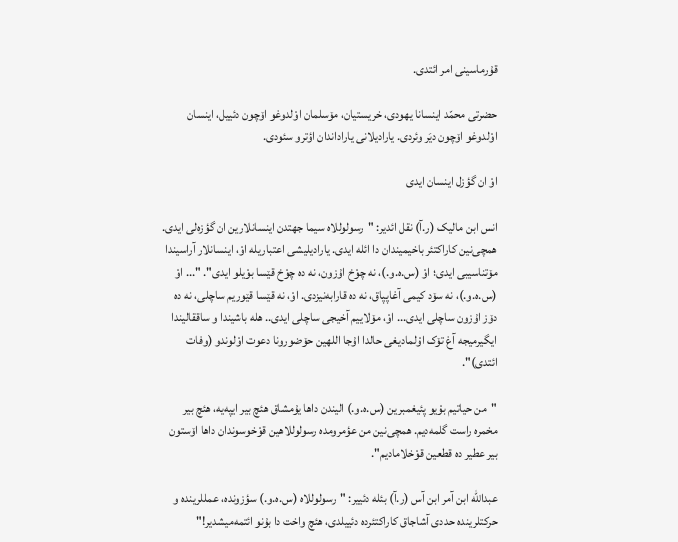قۇرماسینی امر ائتدی.

حضرتی محمّد اینسانا یهودی، خریستیان، مۆسلمان اوْلدوغو اۆچون دئییل، اینسان اوْلدوغو اۆچون دیَر وئردی. یارادیلانی یاراداندان اؤترو سئودی.

اوْ ان گؤزل اینسان ایدی

انس ابن مالیک (ر.آ) نقل ائدیر: "رسولوللاه سیما جهتدن اینسانلارین ان گؤزه‌لی ایدی. همچی‌نین کاراکتئر باخیمیندان دا ائله ایدی. یارادیلیشی اعتباریله اوْ، اینسانلار آراسیندا مۆتناسیبی ایدی؛ اوْ (س.ه.و.)، نه چوْخ اۇزون، نه ده چوْخ قێسا بوْیلو ایدی". "... اوْ (س.ه.و.)، نه سۆد کیمی آغاپپاق، نه ده قارابه‌نیزدی. اوْ، نه قێسا قێوریم ساچلی، نه ده دۆز اۇزون ساچلی ایدی... اوْ، مۆلاییم آخیجی ساچلی ایدی.. هله باشیندا و ساققالیندا ایگیرمیجه آغ تۆک اوْلمادیغی حالدا اۇجا اللهین حۆضورونا دعوت اوْلوندو (وفات ائتدی)".

"من حیاتیم بوْیو پئیغمبرین (س.ه.و.) الیندن داها یۇمشاق هئچ بیر ایپه‌یه، هئچ بیر مخمره راست گلمه‌دیم. همچی‌نین من عؤمرومده رسولوللاهین قوْخوسوندان داها اۆستون بیر عطیر ده قطعین قوْخلامادیم".

عبدالله ابن آمر ابن آس (ر.آ) بئله دئییر: "رسولوللاه (س.ه.و.) سؤزونده، عمللرینده و حرکتلرینده حددی آشاجاق کاراکتئرده دئییلدی، هئچ واخت دا بۇنو ائتمه‌میشدیر!"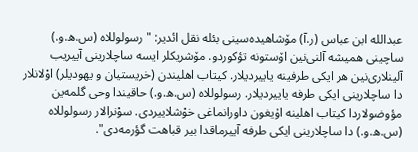عبدالله ابن عباس (ر.آ) مۆشاهیده‌سینی بئله نقل ائدیر: "رسولوللاه (س.ه.و.) ساچینی همیشه آلنی‌نین اۆستونه تؤکوردو. مۆشریکلر ایسه ساچلارینی آییریب آلینلاری‌نین هر ایکی طرفینه یاییردیلار. کیتاب اهلیندن (خریستیان و یهودیلر) اوْلانلار دا ساچلارینی ایکی طرفه یاییردیلار. رسولوللاه (س.ه.و.) حاقیندا وحی گلمه‌ین مؤوضولاردا کیتاب اهلینه اۇیغون داورانماغی خوْشلاییردی. سوْنرالار رسولوللاه (س.ه.و.) دا ساچلارینی ایکی طرفه آییرماقدا بیر قباهت گؤرمه‌دی".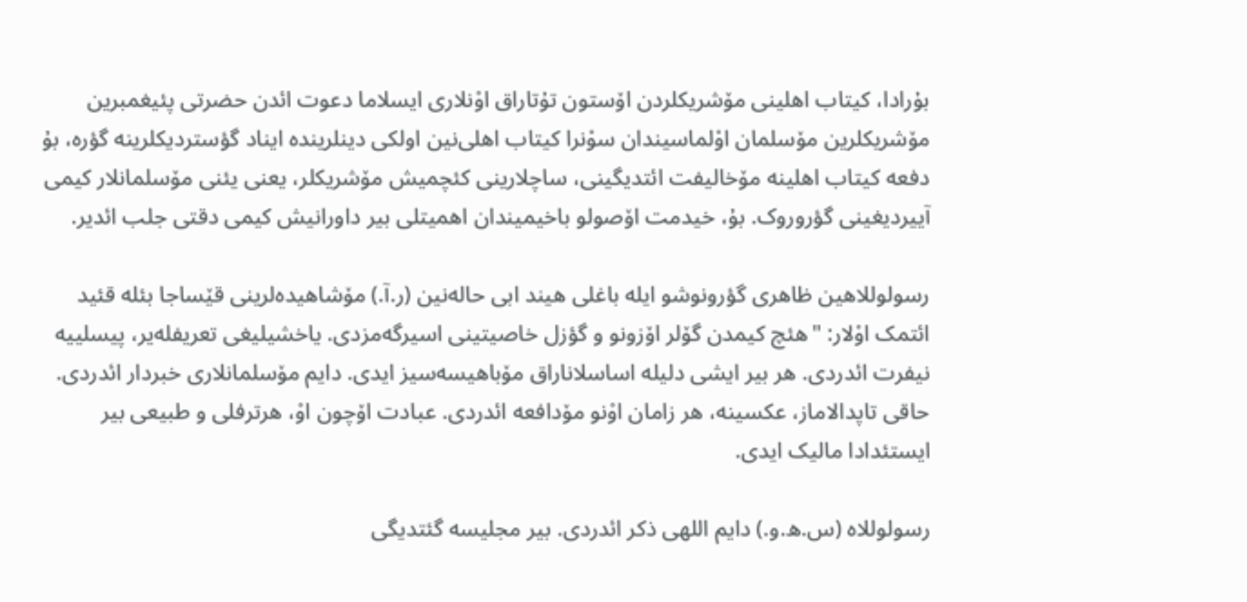بۇرادا، کیتاب اهلینی مۆشریکلردن اۆستون تۇتاراق اوْنلاری ایسلاما دعوت ائدن حضرتی پئیغمبرین مۆشریکلرین مۆسلمان اوْلماسیندان سوْنرا کیتاب اهلی‌نین اولکی دینلرینده ایناد گؤستردیکلرینه گؤره، بۇ دفعه‌ کیتاب اهلینه مۆخالیفت ائتدیگینی، ساچلارینی کئچمیش مۆشریکلر، یعنی یئنی مۆسلمانلار کیمی آییردیغینی گؤروروک. بۇ، خیدمت اۆصولو باخیمیندان اهمیتلی بیر داورانیش کیمی دقتی جلب ائدیر.

رسولوللاهین ظاهری گؤرونوشو ایله باغلی هیند ابی حاله‌نین (ر.آ.) مۆشاهیده‌لرینی قێساجا بئله قئید ائتمک اوْلار: "هئچ کیمدن گۆلر اۆزونو و گؤزل خاصیتینی اسیرگه‌مزدی. یاخشیلیغی تعریفله‌یر، پیسلییه نیفرت ائدردی. هر بیر ایشی دلیله اساسلاناراق مۆباهیسه‌سیز ایدی. دایم مۆسلمانلاری خبردار ائدردی. حاقی تاپدالاماز، عکسینه، هر زامان اوْنو مۆدافعه‌ ائدردی. عبادت اۆچون اوْ، هرترفلی و طبیعی بیر ایستئدادا مالیک ایدی.

رسولوللاه (س.ه.و.) دایم اللهی ذکر ائدردی. بیر مجلیسه گئتدیگی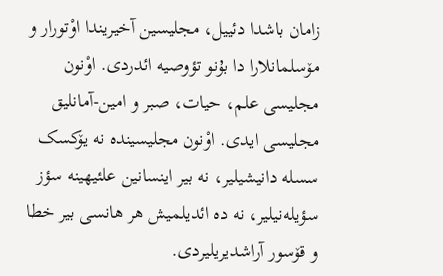زامان باشدا دئییل، مجلیسین آخیریندا اوْتورار و مۆسلمانلارا دا بۇنو تؤوصیه‌ ائدردی. اوْنون مجلیسی علم، حیات، صبر و امین-آمانلیق مجلیسی ایدی. اوْنون مجلیسینده نه یۆکسک سسله دانیشیلیر، نه بیر اینسانین علئیهینه سؤز سؤیله‌نیلیر، نه ده ائدیلمیش هر هانسی بیر خطا و قۆسور آراشدیریلیردی.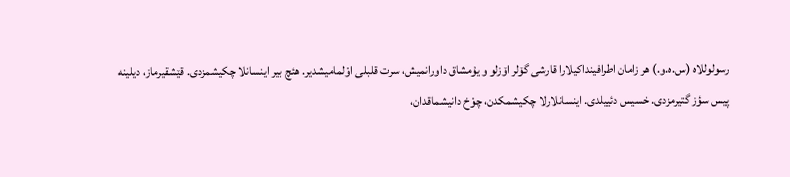رسولوللاه (س.ه.و.) هر زامان اطرافینداکیلارا قارشی گۆلر اۆزلو و یۇمشاق داورانمیش، سرت قلبلی اوْلمامیشدیر. هئچ بیر اینسانلا چکیشمزدی. قێشقیرماز، دیلینه پیس سؤز گتیرمزدی. خسیس دئییلدی. اینسانلارلا چکیشمکدن، چوْخ دانیشماقدان،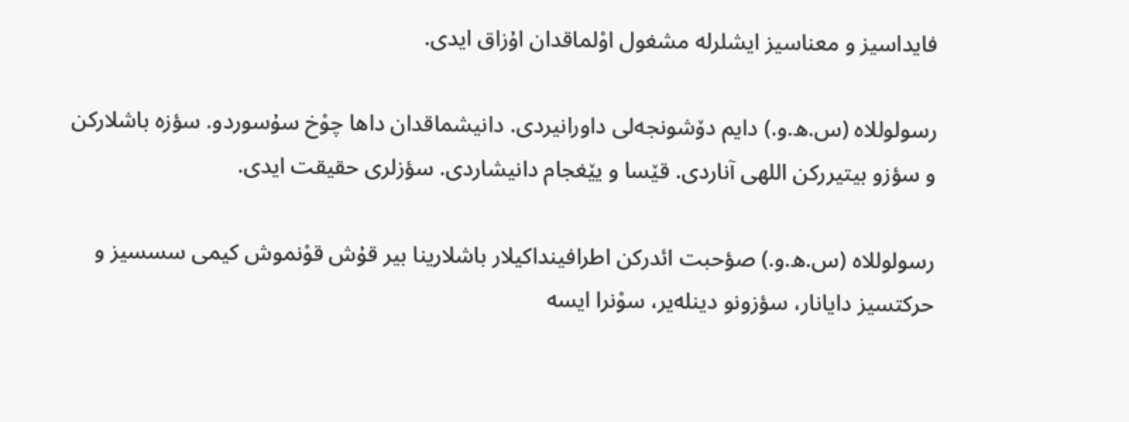فایداسیز و معناسیز ایشلرله مشغول اوْلماقدان اۇزاق ایدی.

رسولوللاه (س.ه.و.) دایم دۆشونجه‌لی داورانیردی. دانیشماقدان داها چوْخ سۇسوردو. سؤزه باشلارکن و سؤزو بیتیررکن اللهی آناردی. قێسا و یێغجام دانیشاردی. سؤزلری حقیقت ایدی.

رسولوللاه (س.ه.و.) صؤحبت ائدرکن اطرافینداکیلار باشلارینا بیر قۇش قوْنموش کیمی سسسیز و حرکتسیز دایانار، سؤزونو دینله‌یر، سوْنرا ایسه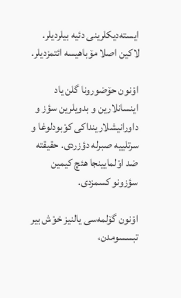ایسته‌دیکلرینی دئیه بیلردیلر. لاکین اصلا مۆباهیسه ائتمزدیلر.

اوْنون حۆضورونا گلن یاد اینسانلارین و بدویلرین سؤز و داورانیشلارینداکی کوْبودلوغا و سرتلییه صبرله دؤزردی. حقیقته ضد اوْلمایینجا هئچ کیمین سؤزونو کسمزدی.

اوْنون گۆلمه‌سی یالنیز خوْش بیر تبسسومدن،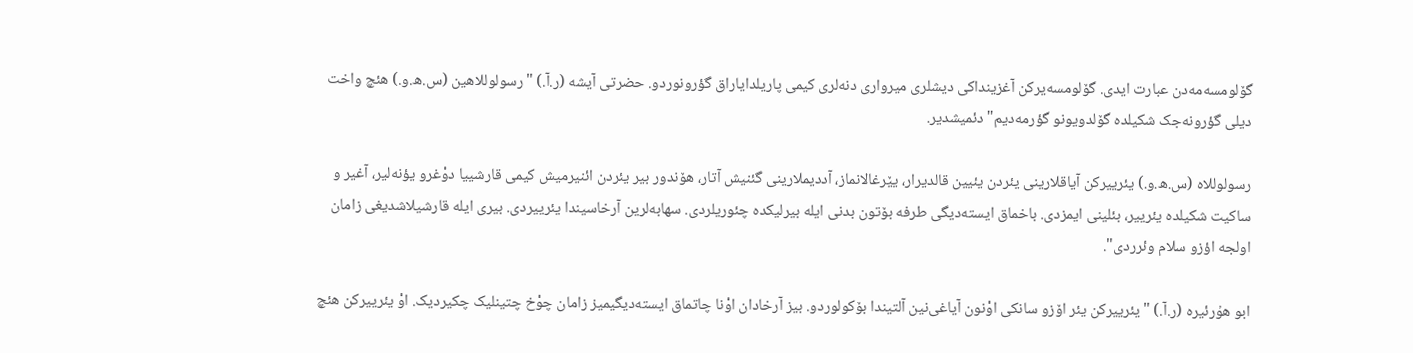گۆلومسه‌مه‌دن عبارت ایدی. گۆلومسه‌یرکن آغزینداکی دیشلری میرواری دنه‌لری کیمی پاریلدایاراق گؤرونوردو. حضرتی آیشه (ر.آ.) "رسولوللاهین (س.ه.و.) هئچ واخت دیلی گؤرونه‌جک شکیلده گۆلدویونو گؤرمه‌دیم" دئمیشدیر.

رسولوللاه (س.ه.و.) یئرییرکن آیاقلارینی یئردن یئیین قالدیرار، یێرغالانماز، آددیملارینی گئنیش آتار، هۆندور بیر یئردن ائنیرمیش کیمی قارشییا دوْغرو یؤنه‌لیر، آغیر و ساکیت شکیلده یئرییر، بئلینی ایمزدی. باخماق ایسته‌دیگی طرفه بۆتون بدنی ایله بیرلیکده چئوریلردی. سهابه‌لرین آرخاسیندا یئرییردی. بیری ایله قارشیلاشدیغی زامان اولجه اؤزو سلام وئرردی".

ابو هۇرئیره (ر.آ.) "یئرییرکن یئر اۆزو سانکی اوْنون آیاغی‌نین آلتیندا بۆکولوردو. بیز آرخادان اوْنا چاتماق ایسته‌دیگیمیز زامان چوْخ چتینلیک چکیردیک. اوْ یئرییرکن هئچ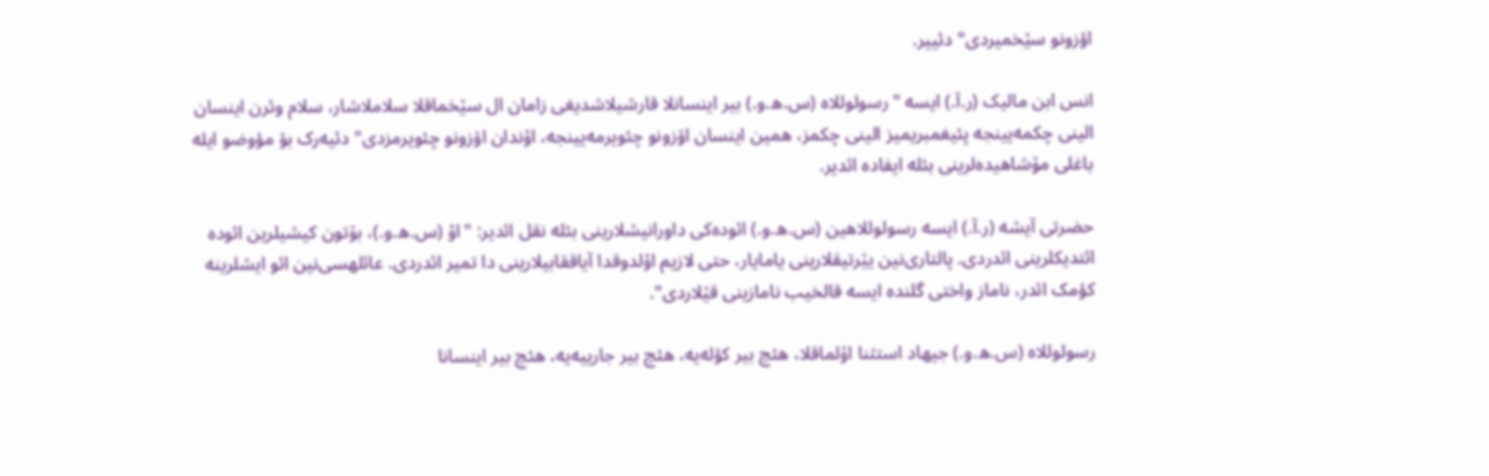اؤزونو سێخمیردی" دئییر.

انس ابن مالیک (ر.آ.) ایسه "رسولوللاه (س.ه.و.) بیر اینسانلا قارشیلاشدیغی زامان ال سێخماقلا سلاملاشار، سلام وئرن اینسان الینی چکمه‌یینجه پئیغمبریمیز الینی چکمز، همین اینسان اۆزونو چئویرمه‌یینجه، اوْندان اۆزونو چئویرمزدی" دئیه‌رک بۇ مؤوضو ایله باغلی مۆشاهیده‌لرینی بئله ایفاده ائدیر.

حضرتی آیشه (ر.آ.) ایسه رسولوللاهین (س.ه.و.) ائوده‌کی داورانیشلارینی بئله نقل ائدیر: "اوْ (س.ه.و.)، بۆتون کیشیلرین ائوده ائتدیکلرینی ائدردی. پالتاری‌نین یێرتیقلارینی یامایار، حتی لازیم اوْلدوقدا آیاققابیلارینی دا تمیر ائدردی. عائلهسی‌نین ائو ایشلرینه کؤمک ائدر، ناماز واختی گلنده ایسه قالخیب نامازینی قێلاردی".

رسولوللاه (س.ه.و.) جیهاد استثنا اوْلماقلا، هئچ بیر کؤله‌یه، هئچ بیر جارییه‌یه، هئچ بیر اینسانا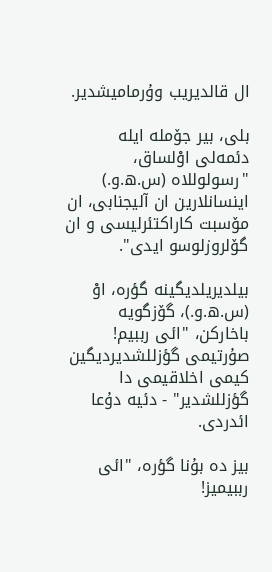ال قالدیریب وۇرمامیشدیر.

بلی، بیر جۆمله‌ ایله دئمه‌لی اوْلساق، "رسولوللاه (س.ه.و.) اینسانلارین ان آلیجنابی، ان مۆسبت کاراکتئرلیسی و ان گۆلروزلوسو ایدی".

بیلدیریلدیگینه گؤره، اوْ (س.ه.و.)، گۆزگویه باخارکن، "ائی رببیم! صۇرتیمی گؤزللشدیردیگین کیمی اخلاقیمی دا گؤزللشدیر" - دئیه دۇعا ائدردی.

بیز ده بۇنا گؤره، "ائی رببیمیز!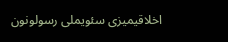اخلاقیمیزی سئویملی رسولونون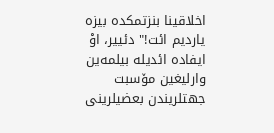اخلاقینا بنزتمکده بیزه یاردیم ائت!" دئییر، اوْ ایفاده ائدیله بیلمه‌ین وارلیغین مۆسبت جهتلریندن بعضیلرینی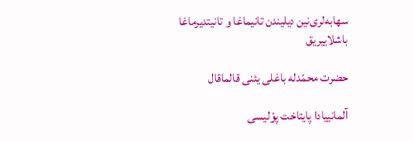سهابه‌لری‌نین دیلیندن تانیماغا و تانیتدیرماغا باشلاییریق

حضرت محمّدله باغلی یئنی قالماقال

آلمانییادا پایتاخت پوْلیسی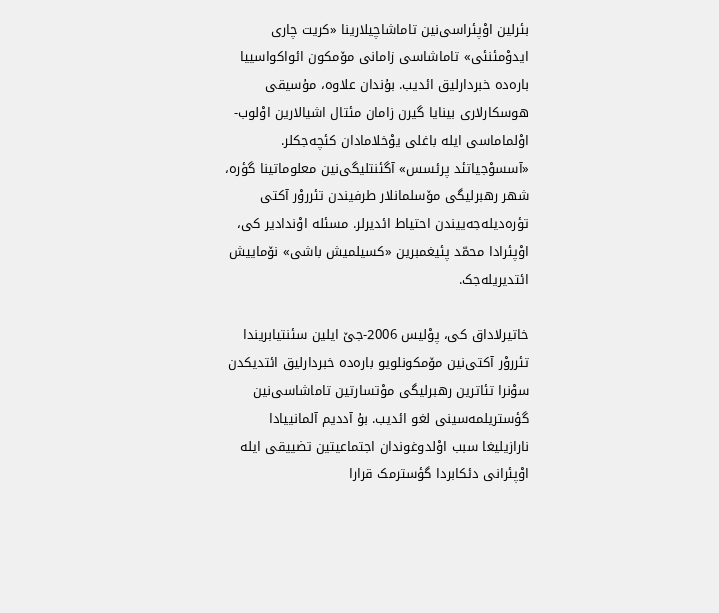بئرلین اوْپئراسی‌نین تاماشاچیلارینا «کریت چاری ایدوْمئنئی» تاماشاسی زامانی مۆمکون ائواکواسییا باره‌ده خبردارلیق ائدیب. بۇندان علاوه‌، مۇسیقی هوسکارلاری بینایا گیرن زامان مئتال اشیالارین اوْلوب-اوْلماماسی ایله باغلی یوْخلامادان کئچه‌جکلر. «آسسوْجیاتئد پرئسس» آگئنتلیگی‌نین معلوماتینا گؤره، شهر رهبرلیگی مۆسلمانلار طرفیندن تئرروْر آکتی تؤره‌دیله‌جه‌ییندن احتیاط ائدیرلر. مسئله‌ اوْندادیر کی، اوْپئرادا محمّد پئیغمبرین «کسیلمیش باشی» نۆماییش ائتدیریله‌جک.

خاتیرلاداق کی، پوْلیس 2006-جێ ایلین سئنتیابریندا تئرروْر آکتی‌نین مۆمکونلویو باره‌ده خبردارلیق ائتدیکدن سوْنرا تئاترین رهبرلیگی موْتسارتین تاماشاسی‌نین گؤستریلمه‌سینی لغو ائدیب. بۇ آددیم آلمانییادا نارازیلیغا سبب اوْلدوغوندان اجتماعیتین تضییقی ایله اوْپئرانی دئکابردا گؤسترمک قرارا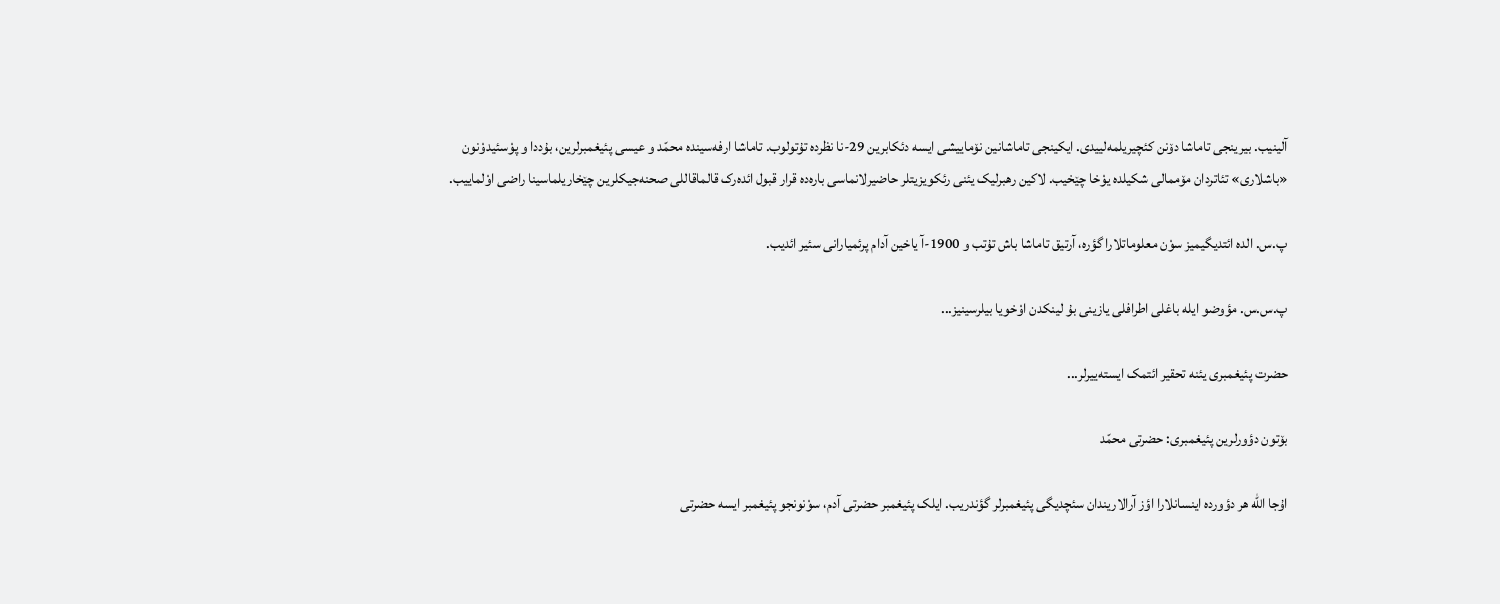آلینیب. بیرینجی تاماشا دۆنن کئچیریلمه‌لییدی. ایکینجی تاماشانین نۆماییشی ایسه دئکابرین 29-نا نظرده تۇتولوب. تاماشا ارفه‌سینده محمّد و عیسی پئیغمبرلرین، بۇددا و پوْسئیدوْنون «باشلاری» تئاتردان مۆممالی شکیلده یوْخا چێخیب. لاکین رهبرلیک یئنی رئکویزیتلر حاضیرلانماسی باره‌ده قرار قبول ائده‌رک قالماقاللی صحنه‌جیکلرین چێخاریلماسینا راضی اوْلماییب.

پ.س. الده ائتدیگیمیز سوْن معلوماتلارا گؤره، آرتیق تاماشا باش تۇتب و 1900-آ یاخین آدام پرئمیارانی سئیر ائدیب.

پ.س.س. مؤوضو ایله باغلی اطرافلی یازینی بۇ لینکدن اوْخویا بیلرسینیز...

حضرت پئیغمبری یئنه تحقیر ائتمک ایسته‌ییرلر...

بۆتون دؤورلرین پئیغمبری: حضرتی محمّد

اۇجا الله هر دؤورده اینسانلارا اؤز آرالاریندان سئچدیگی پئیغمبرلر گؤندریب. ایلک پئیغمبر حضرتی آدم، سوْنونجو پئیغمبر ایسه حضرتی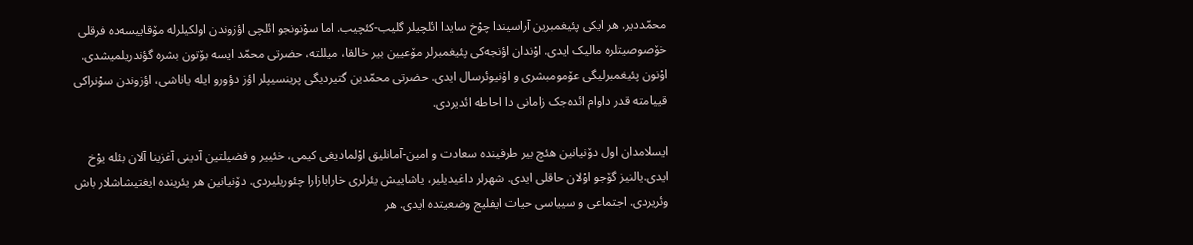محمّددیر. هر ایکی پئیغمبرین آراسیندا چوْخ سایدا ائلچیلر گلیب-کئچیب. اما سوْنونجو ائلچی اؤزوندن اولکیلرله مۆقاییسه‌ده فرقلی خۆصوصیتلره مالیک ایدی. اوْندان اؤنجه‌کی پئیغمبرلر مۆعیین بیر خالقا، میللته، حضرتی محمّد ایسه بۆتون بشره گؤندریلمیشدی. اوْنون پئیغمبرلیگی عۆمومبشری و اۇنیوئرسال ایدی. حضرتی محمّدین گتیردیگی پرینسیپلر اؤز دؤورو ایله یاناشی، اؤزوندن سوْنراکی قییامته قدر داوام ائده‌جک زامانی دا احاطه‌ ائدیردی.

ایسلامدان اول دۆنیانین هئچ بیر طرفینده سعادت و امین-آمانلیق اوْلمادیغی کیمی، خئییر و فضیلتین آدینی آغزینا آلان بئله یوْخ ایدی.یالنیز گۆجو اوْلان حاقلی ایدی. شهرلر داغیدیلیر، یاشاییش یئرلری خارابازارا چئوریلیردی. دۆنیانین هر یئرینده ایغتیشاشلار باش وئریردی. اجتماعی و سییاسی حیات ایفلیج وضعیتده ایدی. هر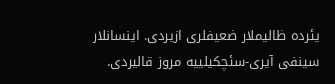یئرده ظالیملار ضعیفلری ازیردی. اینسانلار سینفی آیری-سئچکیلییه مروز قالیردی.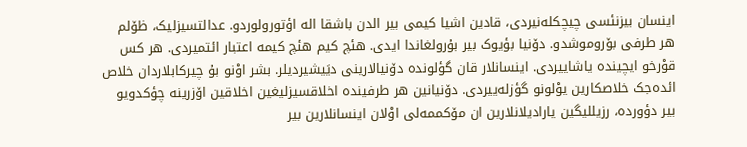اینسان بیزنئسی چیچکله‌نیردی، قادین اشیا کیمی بیر الدن باشقا اله اؤتورولوردو. عدالتسیزلیک، ظۆلم هر طرفی بۆروموشدو. دۆنیا بؤیوک بیر بۇرولغاندا ایدی. هئچ کیم هئچ کیمه اعتبار ائتمیردی. هر کس قوْرخو ایچینده یاشاییردی. اینسانلار قان گؤلونده دۆنیالارینی دیَیشیردیلر. بشر اوْنو بۇ چیرکابلاردان خلاص ائده‌جک خلاصکارین یوْلونو گؤزله‌ییردی. دۆنیانین هر طرفینده اخلاقسیزلیغین اخلاقین اۆزرینه چؤکدویو بیر دؤورده، رزیللیگین یارادیلانلارین ان مۆکممه‌لی اوْلان اینسانلارین بیر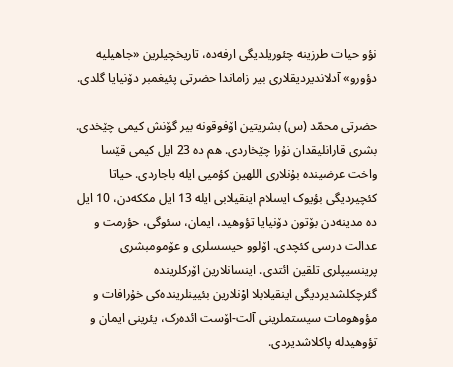نؤو حیات طرزینه چئوریلدیگی ارفه‌ده، تاریخچیلرین «جاهیلیه دؤورو» آدلاندیردیقلاری بیر زاماندا حضرتی پئیغمبر دۆنیایا گلدی.

حضرتی محمّد (س) بشریتین اۆفوقونه بیر گۆنش کیمی چێخدی. بشری قارانلیقدان نۇرا چێخاردی. هم ده 23 ایل کیمی قێسا واخت عرضینده بۇنلاری اللهین کؤمیی ایله باجاردی. حیاتا کئچیردیگی بؤیوک ایسلام اینقیلابی ایله 13 ایل مککه‌دن، 10 ایل ده مدینه‌دن بۆتون دۆنیایا تؤوهید، ایمان، سئوگی، حؤرمت و عدالت درسی کئچدی. اۆلوو حیسسلری و عۆمومبشری پرینسیپلری تلقین ائتدی. اینسانلارین اۆرکلرینده گئرچکلشدیردیگی اینقیلابلا اوْنلارین بئیینلرینده‌کی خۇرافات و مؤوهومات سیستملرینی آلت-اۆست ائده‌رک، یئرینی ایمان و تؤوهیدله پاکلاشدیردی.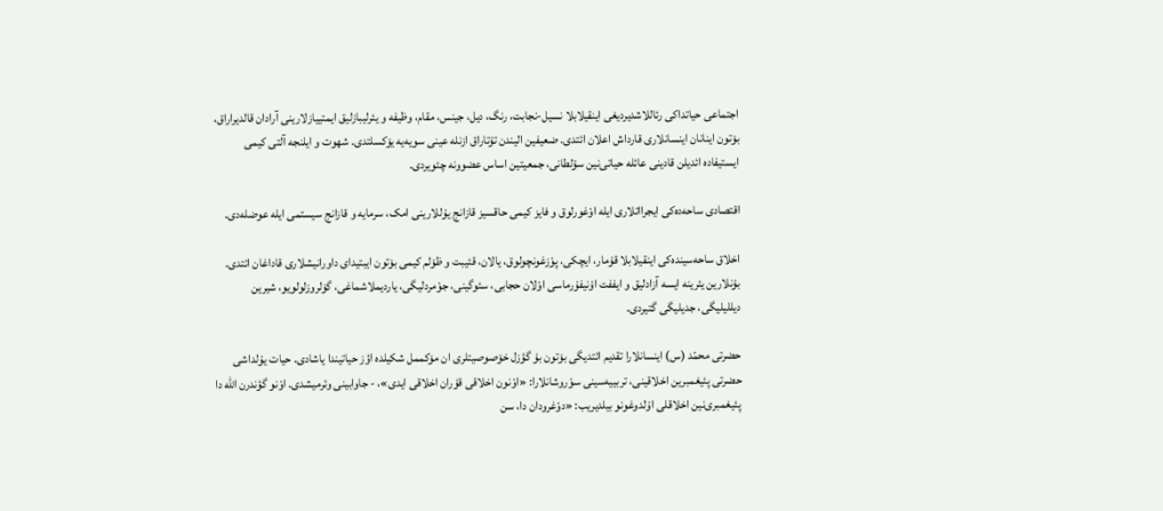اجتماعی حیاتداکی رئاللاشدیردیغی اینقیلابلا نسیل-نجابت، رنگ، دیل، جینس، مقام، وظیفه‌ و یئرلیبازلیق ایمتییازلارینی آرادان قالدیراراق، بۆتون اینانان اینسانلاری قارداش اعلان ائتدی. ضعیفین الیندن تۇتاراق ازنله عینی سویه‌یه یۆکسلتدی. شهوت و ایلنجه آلتی کیمی ایستیفاده ائدیلن قادینی عائله‌ حیاتی‌نین سۇلطانی، جمعیتین اساس عضوونه چئویردی.

اقتصادی ساحه‌ده‌کی ایجرااتلاری ایله اوْغورلوق و فایز کیمی حاقسیز قازانج یوْللارینی امک، سرمایه و قازانج سیستمی ایله عوضله‌دی.

اخلاق ساحه‌سینده‌کی اینقیلابلا قۇمار، ایچکی، پوْزغونچولوق، یالان، قئیبت و ظۆلم کیمی بۆتون ایبتیدای داورانیشلاری قاداغان ائتدی. بۇنلارین یئرینه ایسه آزادلیق و ایففت اۇنیفوْرماسی اوْلان حجابی، سئوگینی، جوْمردلیگی، یاردیملاشماغی، گۆلروزلولویو، شیرین دیللیلیگی، جدیلیگی گتیردی.

حضرتی محمّد (س) اینسانلارا تقدیم ائتدیگی بۆتون بۇ گؤزل خۆصوصیتلری ان مۆکممل شکیلده اؤز حیاتیندا یاشادی. حیات یوْلداشی حضرتی پئیغمبرین اخلاقینی، تربییه‌سینی سوْروشانلارا: «اوْنون اخلاقی قۇران اخلاقی ایدی»، - جاوابینی وئرمیشدی. اوْنو گؤندرن الله دا پئیغمبری‌نین اخلاقلی اوْلدوغونو بیلدیریب: «دوْغرودان دا، سن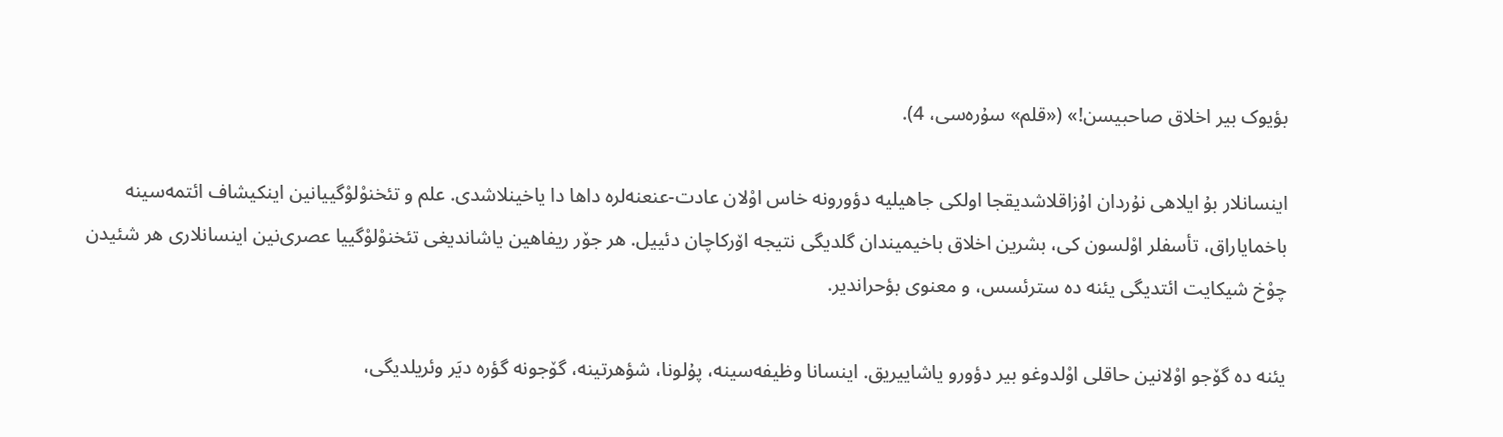بؤیوک بیر اخلاق صاحبیسن!» («قلم» سۇره‌سی، 4).

اینسانلار بۇ ایلاهی نۇردان اۇزاقلاشدیقجا اولکی جاهیلیه دؤورونه خاس اوْلان عادت-عنعنه‌لره داها دا یاخینلاشدی. علم و تئخنوْلوْگییانین اینکیشاف ائتمه‌سینه باخمایاراق، تأسفلر اوْلسون کی، بشرین اخلاق باخیمیندان گلدیگی نتیجه اۆرکاچان دئییل. هر جۆر ریفاهین یاشاندیغی تئخنوْلوْگییا عصری‌نین اینسانلاری هر شئیدن چوْخ شیکایت ائتدیگی یئنه ده سترئسس، و معنوی بؤحراندیر.

یئنه ده گۆجو اوْلانین حاقلی اوْلدوغو بیر دؤورو یاشاییریق. اینسانا وظیفه‌سینه، پۇلونا، شؤهرتینه، گۆجونه گؤره دیَر وئریلدیگی،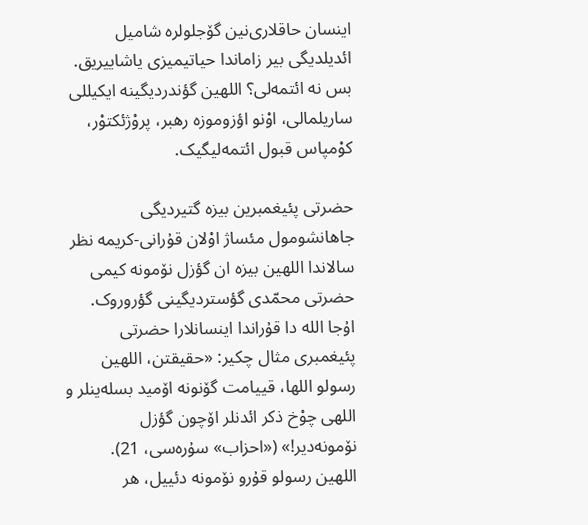اینسان حاقلاری‌نین گۆجلولره شامیل ائدیلدیگی بیر زاماندا حیاتیمیزی یاشاییریق. بس نه ائتمه‌لی؟ اللهین گؤندردیگینه ایکیللی ساریلمالی، اوْنو اؤزوموزه رهبر، پروْژئکتوْر، کوْمپاس قبول ائتمه‌لیگیک.

حضرتی پئیغمبرین بیزه گتیردیگی جاهانشومول مئساژ اوْلان قۇرانی-کریمه نظر سالاندا اللهین بیزه ان گؤزل نۆمونه کیمی حضرتی محمّدی گؤستردیگینی گؤروروک. اۇجا الله دا قۇراندا اینسانلارا حضرتی پئیغمبری مثال چکیر: «حقیقتن، اللهین رسولو اللها، قییامت گۆنونه اۆمید بسله‌ینلر و اللهی چوْخ ذکر ائدنلر اۆچون گؤزل نۆمونه‌دیر!» («احزاب» سۇره‌سی، 21). اللهین رسولو قۇرو نۆمونه دئییل، هر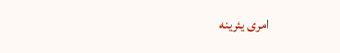امری یئرینه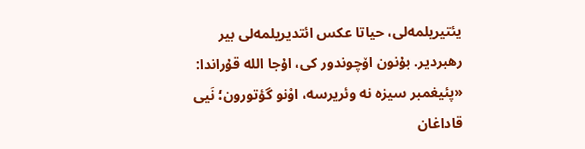یئتیریلمه‌لی، حیاتا عکس ائتدیریلمه‌لی بیر رهبردیر. بۇنون اۆچوندور کی، اۇجا الله قۇراندا: «پئیغمبر سیزه نه وئریرسه، اوْنو گؤتورون؛ نَیی قاداغان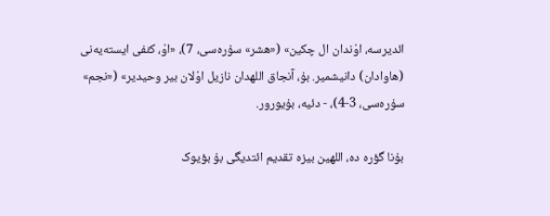ائدیرسه، اوْندان ال چکین» («هشر» سۇره‌سی، 7)، «اوْ، کئفی ایسته‌یه‌نی (هاوادان) دانیشمیر. بۇ، آنجاق اللهدان نازیل اوْلان بیر وحیدیر» («نجم» سۇره‌سی، 3-4)، - دئیه، بۇیورور.

بۇنا گؤره ده، اللهین بیزه تقدیم ائتدیگی بۇ بؤیوک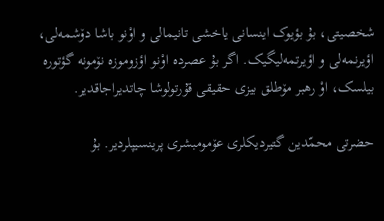شخصیتی، بۇ بؤیوک اینسانی یاخشی تانیمالی و اوْنو باشا دۆشمه‌لی، اؤیرنمه‌لی و اؤیرتمه‌لیگیک. اگر بۇ عصرده اوْنو اؤزوموزه نۆمونه گؤتوره بیلسک، اوْ رهبر مۆطلق بیزی حقیقی قۇرتولوشا چاتدیراجاقدیر.

حضرتی محمّدین گتیردیکلری عۆمومبشری پرینسیپلردیر. بۇ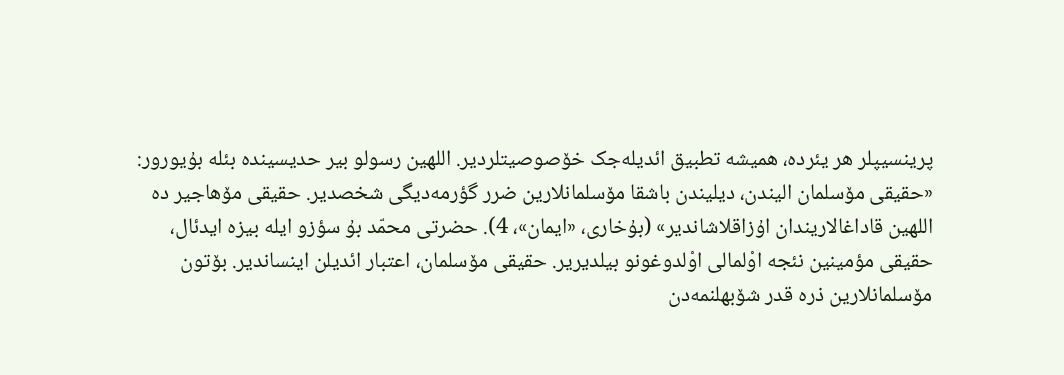پرینسیپلر هر یئرده، همیشه تطبیق ائدیله‌جک خۆصوصیتلردیر. اللهین رسولو بیر حدیسینده بئله بۇیورور: «حقیقی مۆسلمان الیندن، دیلیندن باشقا مۆسلمانلارین ضرر گؤرمه‌دیگی شخصدیر. حقیقی مۆهاجیر ده اللهین قاداغالاریندان اۇزاقلاشاندیر» (بۇخاری، «ایمان»، 4). حضرتی محمّد بۇ سؤزو ایله بیزه ایدئال، حقیقی مؤمینین نئجه اوْلمالی اوْلدوغونو بیلدیریر. حقیقی مۆسلمان، اعتبار ائدیلن اینساندیر. بۆتون مۆسلمانلارین ذره‌ قدر شۆبهلنمه‌دن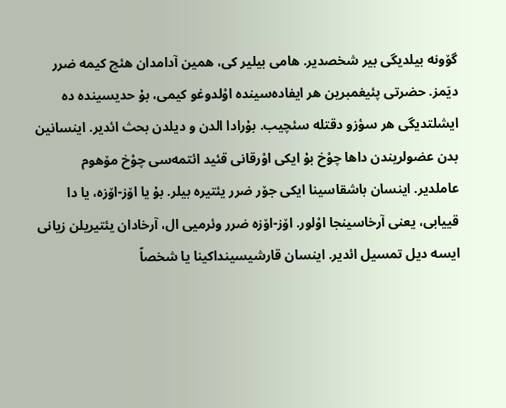گۆونه بیلدیگی بیر شخصدیر. هامی بیلیر کی، همین آدامدان هئچ کیمه ضرر دیَمز. حضرتی پئیغمبرین هر ایفاده‌سینده اوْلدوغو کیمی، بۇ حدیسینده ده ایشلتدیگی هر سؤزو دقتله سئچیب. بۇرادا الدن و دیلدن بحث ائدیر. اینسانین بدن عضولریندن داها چوْخ بۇ ایکی اوْرقانی قئید ائتمه‌سی چوْخ مۆهوم عاملدیر. اینسان باشقاسینا ایکی جۆر ضرر یئتیره بیلر. بۇ یا اۆز-اۆزه، یا دا قییابی، یعنی آرخاسینجا اوْلور. اۆز-اۆزه ضرر وئرمیی ال، آرخادان یئتیریلن زیانی ایسه دیل تمسیل ائدیر. اینسان قارشیسینداکینا یا شخصاً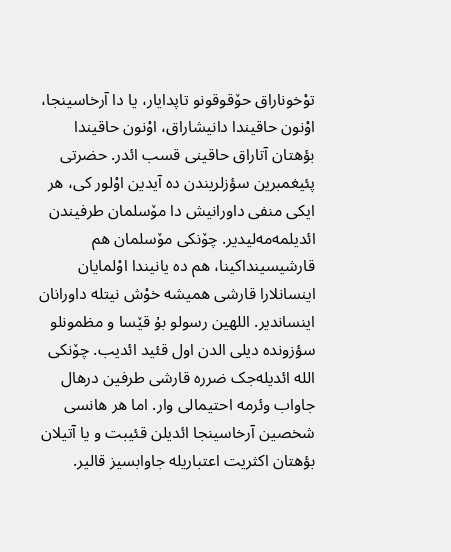توْخوناراق حۆقوقونو تاپدایار، یا دا آرخاسینجا، اوْنون حاقیندا دانیشاراق، اوْنون حاقیندا بؤهتان آتاراق حاقینی قسب ائدر. حضرتی پئیغمبرین سؤزلریندن ده آیدین اوْلور کی، هر ایکی منفی داورانیش دا مۆسلمان طرفیندن ائدیلمه‌مه‌لیدیر. چۆنکی مۆسلمان هم قارشیسینداکینا، هم ده یانیندا اوْلمایان اینسانلارا قارشی همیشه خوْش نیتله داورانان اینساندیر. اللهین رسولو بۇ قێسا و مظمونلو سؤزونده دیلی الدن اول قئید ائدیب. چۆنکی الله ائدیله‌جک ضرره قارشی طرفین درهال جاواب وئرمه احتیمالی وار. اما هر هانسی شخصین آرخاسینجا ائدیلن قئیبت و یا آتیلان بؤهتان اکثریت اعتباریله جاوابسیز قالیر.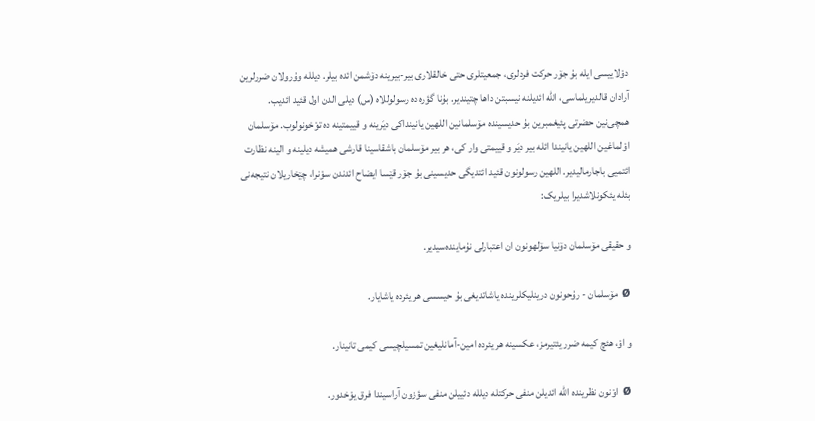دوْلاییسی ایله بۇ جۆر حرکت فردلری، جمعیتلری حتی خالقلاری بیر-بیرینه دۆشمن ائده بیلر. دیلله وۇرولان ضررلرین آرادان قالدیریلماسی، الله ائدیلنه نیسبتن داها چتیندیر. بۇنا گؤره ده رسولوللاه (س) دیلی الدن اول قئید ائدیب. همچی‌نین حضرتی پئیغمبرین بۇ حدیسینده مۆسلمانین اللهین یانینداکی دیَرینه و قییمتینه ده توْخونولوب. مۆسلمان اوْلماغین اللهین یانیندا ائله بیر دیَر و قییمتی وار کی، هر بیر مۆسلمان باشقاسینا قارشی همیشه دیلینه و الینه نظارت ائتمیی باجارمالیدیر. اللهین رسولونون قئید ائتدیگی حدیسینی بۇ جۆر قێسا ایضاح ائدندن سوْنرا، چێخاریلان نتیجه‌نی بئله یئکونلاشدیرا بیلریک:

و حقیقی مۆسلمان دۆنیا سۆلهونون ان اعتبارلی نۇماینده‌سیدیر.

ø مۆسلمان - رۇحونون درینلیکلرینده یاشاتدیغی بۇ حیسسی هر یئرده یاشایار.

و اوْ، هئچ کیمه ضرر یئتیرمز، عکسینه هر یئرده امین-آمانلیغین تمسیلچیسی کیمی تانینار.

ø اوْنون نظرینده الله ائدیلن منفی حرکتله دیلله دئییلن منفی سؤزون آراسیندا فرق یوْخدور.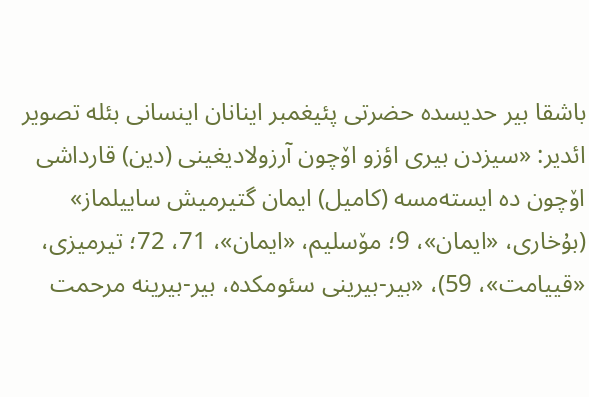باشقا بیر حدیسده حضرتی پئیغمبر اینانان اینسانی بئله تصویر ائدیر: «سیزدن بیری اؤزو اۆچون آرزولادیغینی (دین) قارداشی اۆچون ده ایسته‌مسه (کامیل) ایمان گتیرمیش ساییلماز» (بۇخاری، «ایمان»، 9؛ مۆسلیم، «ایمان»، 71، 72؛ تیرمیزی، «قییامت»، 59)، «بیر-بیرینی سئومکده، بیر-بیرینه مرحمت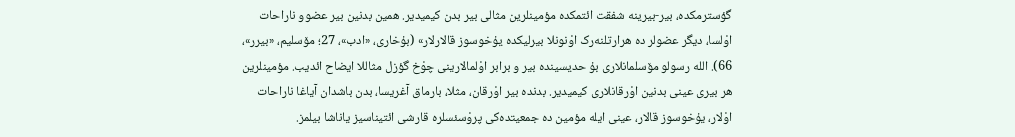گؤسترمکده، بیر-بیرینه شفقت ائتمکده مؤمینلرین مثالی بیر بدن کیمیدیر. همین بدنین بیر عضوو ناراحات اوْلسا، دیگر عضولر ده هرارتلنه‌رک اوْنونلا بیرلیکده یۇخوسوز قالارلار» (بۇخاری، «ادب»، 27؛ مۆسلیم، «بیرر»، 66). الله رسولو مۆسلمانلاری بۇ حدیسینده بیر و برابر اوْلمالارینی چوْخ گؤزل مثاللا ایضاح ائدیب. مؤمینلرین هر بیری عینی بدنین اوْرقانلاری کیمیدیر. بدنده بیر اوْرقان، مثلا، بارماق آغریسا، بدن باشدان آیاغا ناراحات اوْلار، یۇخوسوز قالار، عینی ایله مؤمین ده جمعیتده‌کی پروْسئسلره قارشی ائتیناسیز یاناشا بیلمز.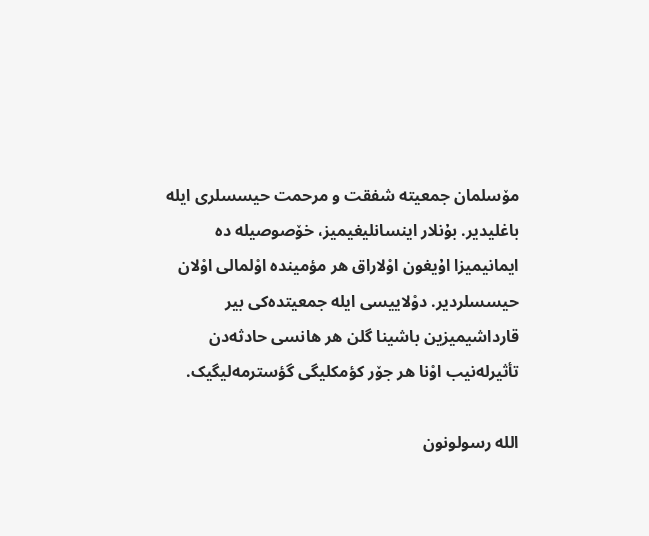مۆسلمان جمعیته شفقت و مرحمت حیسسلری ایله باغلیدیر. بۇنلار اینسانلیغیمیز، خۆصوصیله ده ایمانیمیزا اۇیغون اوْلاراق هر مؤمینده اوْلمالی اوْلان حیسسلردیر. دوْلاییسی ایله جمعیتده‌کی بیر قارداشیمیزین باشینا گلن هر هانسی حادثه‌دن تأثیرله‌نیب اوْنا هر جۆر کؤمکلیگی گؤسترمه‌لیگیک.

الله رسولونون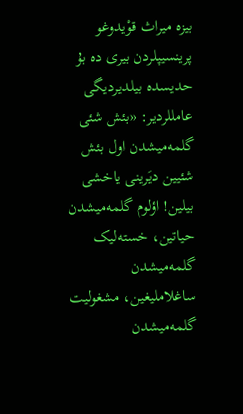بیزه میراث قوْیدوغو پرینسیپلردن بیری ده بۇ حدیسده بیلدیردیگی عامللردیر: «بئش شئی گلمه‌میشدن اول بئش شئیین دیَرینی یاخشی بیلین! اؤلوم گلمه‌میشدن حیاتین، خسته‌لیک گلمه‌میشدن ساغلاملیغین، مشغولیت گلمه‌میشدن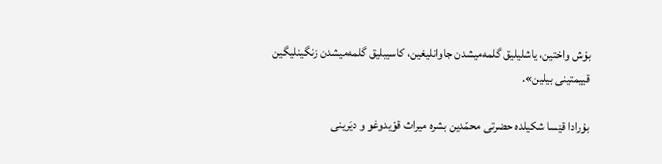بوْش واختین، یاشلیلیق گلمه‌میشدن جاوانلیغین، کاسیبلیق گلمه‌میشدن زنگینلیگین قییمتینی بیلین».

بۇرادا قێسا شکیلده حضرتی محمّدین بشره میراث قوْیدوغو و دیَرینی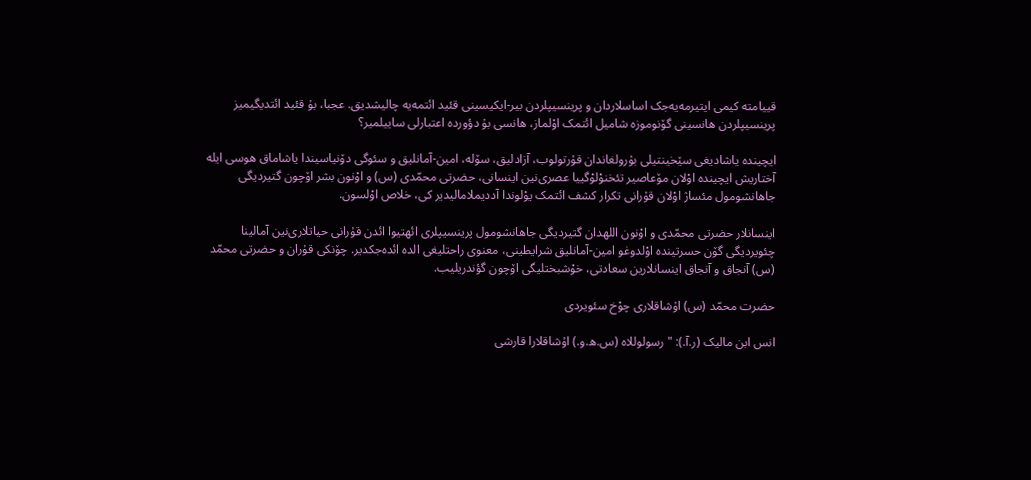قییامته کیمی ایتیرمه‌یه‌جک اساسلاردان و پرینسیپلردن بیر-ایکیسینی قئید ائتمه‌یه چالیشدیق. عجبا، بۇ قئید ائتدیگیمیز پرینسیپلردن هانسینی گۆنوموزه شامیل ائتمک اوْلماز، هانسی بۇ دؤورده اعتبارلی ساییلمیر؟

ایچینده یاشادیغی سێخینتیلی بۇرولغاندان قۇرتولوب، آزادلیق، سۆله، امین-آمانلیق و سئوگی دۆنیاسیندا یاشاماق هوسی ایله آختاریش ایچینده اوْلان مۆعاصیر تئخنوْلوْگییا عصری‌نین اینسانی، حضرتی محمّدی (س) و اوْنون بشر اۆچون گتیردیگی جاهانشومول مئساژ اوْلان قۇرانی تکرار کشف ائتمک یوْلوندا آددیملامالیدیر کی، خلاص اوْلسون.

اینسانلار حضرتی محمّدی و اوْنون اللهدان گتیردیگی جاهانشومول پرینسیپلری ائهتیوا ائدن قۇرانی حیاتلاری‌نین آمالینا چئویردیگی گۆن حسرتینده اوْلدوغو امین-آمانلیق شرایطینی، معنوی راحتلیغی الده ائده‌جکدیر. چۆنکی قۇران و حضرتی محمّد (س) آنجاق و آنجاق اینسانلارین سعادتی، خوْشبختلیگی اۆچون گؤندریلیب.

حضرت محمّد (س) اۇشاقلاری چوْخ سئویردی

انس ابن مالیک (ر.آ.): "رسولوللاه (س.ه.و.) اۇشاقلارا قارشی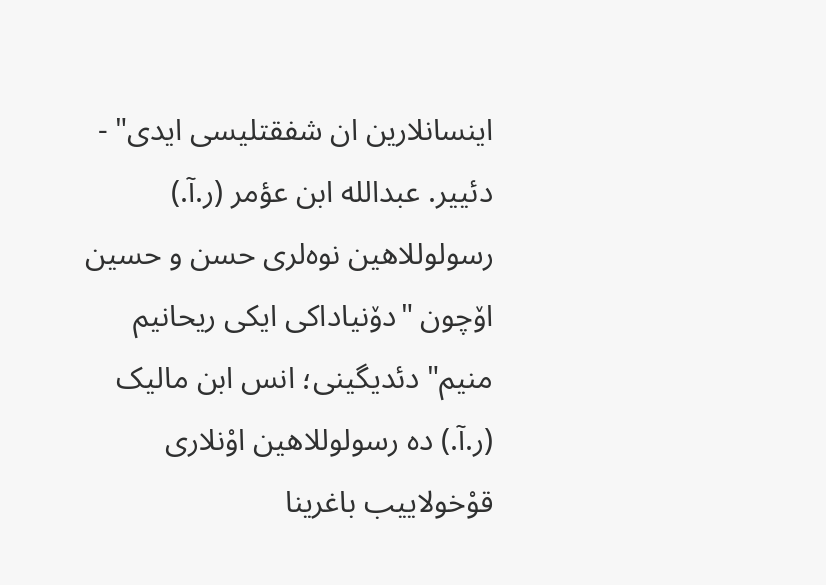اینسانلارین ان شفقتلیسی ایدی" - دئییر. عبدالله ابن عؤمر (ر.آ.) رسولوللاهین نوه‌لری حسن و حسین اۆچون "دۆنیاداکی ایکی ریحانیم منیم" دئدیگینی؛ انس ابن مالیک (ر.آ.) ده رسولوللاهین اوْنلاری قوْخولاییب باغرینا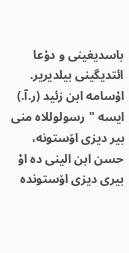باسدیغینی و دۇعا ائتدیگینی بیلدیریر. اۇسامه ابن زئید (ر.آ.) ایسه "رسولوللاه منی بیر دیزی اۆستونه، حسن ابن الینی ده اوْ بیری دیزی اۆستونده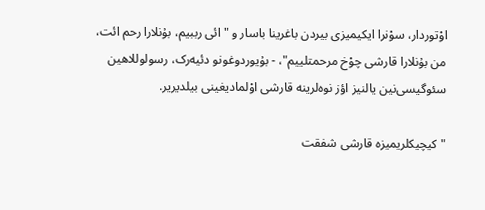اوْتوردار، سوْنرا ایکیمیزی بیردن باغرینا باسار و "ائی رببیم، بۇنلارا رحم ائت، من بۇنلارا قارشی چوْخ مرحمتلییم"، - بۇیوردوغونو دئیه‌رک، رسولوللاهین سئوگیسی‌نین یالنیز اؤز نوه‌لرینه قارشی اوْلمادیغینی بیلدیریر.

"کیچیکلریمیزه قارشی شفقت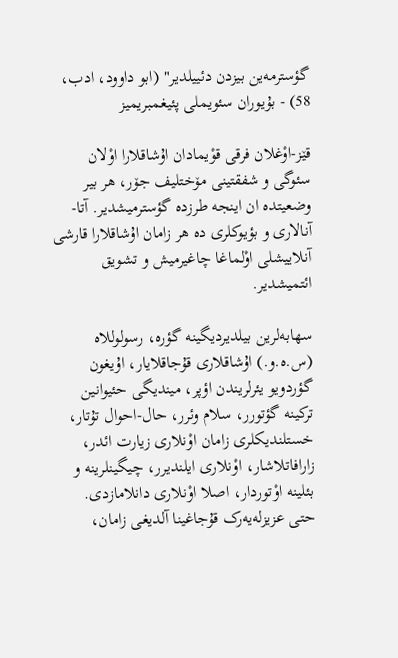گؤسترمه‌ین بیزدن دئییلدیر" (ابو داوود، ادب، 58) - بۇیوران سئویملی پئیغمبریمیز

قێز-اوْغلان فرقی قوْیمادان اۇشاقلارا اوْلان سئوگی و شفقتینی مۆختلیف جۆر، هر بیر وضعیتده ان اینجه طرزده گؤسترمیشدیر. آتا-آنالاری و بؤیوکلری ده هر زامان اۇشاقلارا قارشی آنلاییشلی اوْلماغا چاغیرمیش و تشویق ائتمیشدیر.

سهابه‌لرین بیلدیردیگینه گؤره، رسولوللاه (س.ه.و.) اۇشاقلاری قۇجاقلایار، اۇیغون گؤردویو یئرلریندن اؤپر، میندیگی حئیوانین ترکینه گؤتورر، سلام وئرر، حال-احوال تۇتار، خستلندیکلری زامان اوْنلاری زیارت ائدر، زارافاتلاشار، اوْنلاری ایلندیرر، چیگینلرینه و بئلینه اوْتوردار، اصلا اوْنلاری دانلامازدی. حتی عزیزله‌یه‌رک قۇجاغینا آلدیغی زامان،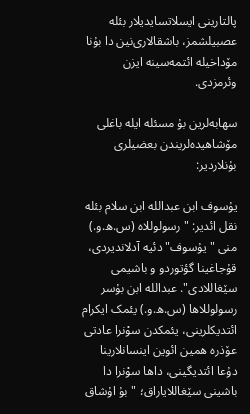پالتارینی ایسلاتسایدیلار بئله عصبیلشمز، باشقالاری‌نین دا بۇنا مۆداخیله ائتمه‌سینه ایزن وئرمزدی.

سهابه‌لرین بۇ مسئله‌ ایله باغلی مۆشاهیده‌لریندن بعضیلری بۇنلاردیر:

یۇسوف ابن عبدالله ابن سلام بئله نقل ائدیر: "رسولوللاه (س.ه.و.) منی "یۇسوف" دئیه آدلاندیردی، قۇجاغینا گؤتوردو و باشیمی سێغاللادی". عبدالله ابن بۇسر رسولوللاها (س.ه.و.) یئمک ایکرام ائتدیکلرینی، یئمکدن سوْنرا عادتی عۆذره همین ائوین اینسانلارینا دۇعا ائتدیگینی، داها سوْنرا دا باشینی سێغاللایاراق؛ "بۇ اۇشاق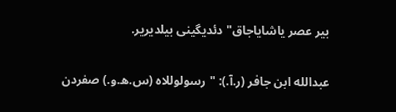بیر عصر یاشایاجاق" دئدیگینی بیلدیریر.

عبدالله ابن جافر (ر.آ.): "رسولوللاه (س.ه.و.) صفردن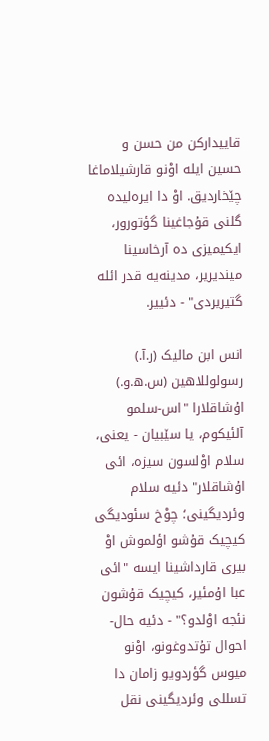قاییدارکن من حسن و حسین ایله اوْنو قارشیلاماغا چێخاردیق. اوْ دا ایره‌لیده گلنی قۇجاغینا گؤتورور، ایکیمیزی ده آرخاسینا میندیریر، مدینه‌یه قدر ائله گتیریردی" - دئییر.

انس ابن مالیک (ر.آ.) رسولوللاهین (س.ه.و.) اۇشاقلارا "اس-سلمو آلئیکوم، یا سێبیان - یعنی، سلام اوْلسون سیزه، ائی اۇشاقلار" دئیه سلام وئردیگینی؛ چوْخ سئودیگی کیچیک قۇشو اؤلموش اوْ بیری قارداشینا ایسه "ائی عبا اۇمئیر، کیچیک قۇشون نئجه اوْلدو؟" - دئیه حال-احوال تۇتدوغونو، اوْنو میوس گؤردویو زامان دا تسللی وئردیگینی نقل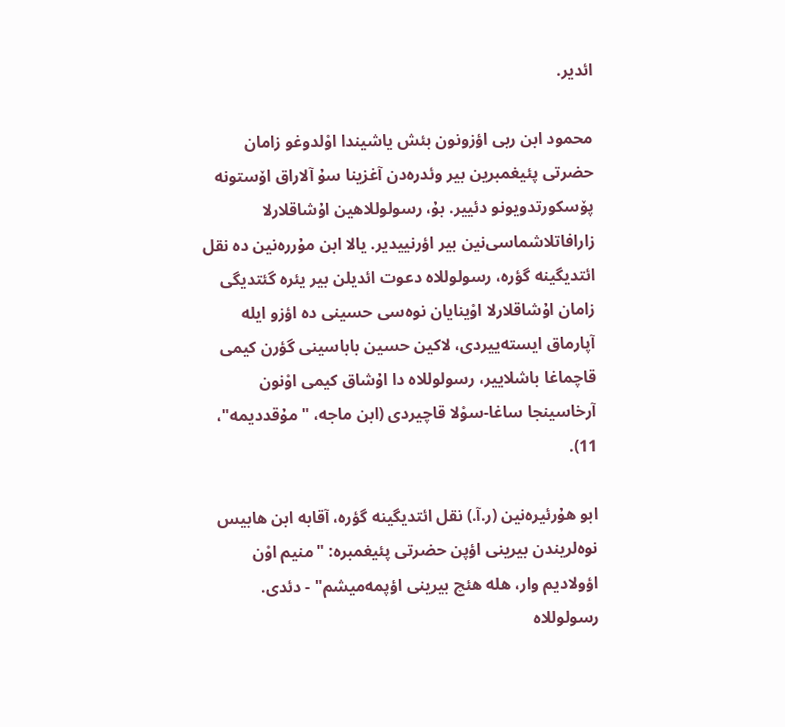ائدیر.

محمود ابن ربی اؤزونون بئش یاشیندا اوْلدوغو زامان حضرتی پئیغمبرین بیر وئدره‌دن آغزینا سۇ آلاراق اۆستونه پۆسکورتدویونو دئییر. بۇ، رسولوللاهین اۇشاقلارلا زارافاتلاشماسی‌نین بیر اؤرنییدیر. یالا ابن مۇرره‌نین ده نقل ائتدیگینه گؤره، رسولوللاه دعوت ائدیلن بیر یئره گئتدیگی زامان اۇشاقلارلا اوْینایان نوه‌سی حسینی ده اؤزو ایله آپارماق ایسته‌ییردی، لاکین حسین باباسینی گؤرن کیمی قاچماغا باشلاییر، رسولوللاه دا اۇشاق کیمی اوْنون آرخاسینجا ساغا-سوْلا قاچیردی (ابن ماجه، "مۇقددیمه"، 11).

ابو هۇرئیره‌نین (ر.آ.) نقل ائتدیگینه گؤره، آقابه ابن هابیس نوه‌لریندن بیرینی اؤپن حضرتی پئیغمبره: "منیم اوْن اؤولادیم وار، هله هئچ بیرینی اؤپمه‌میشم" - دئدی. رسولوللاه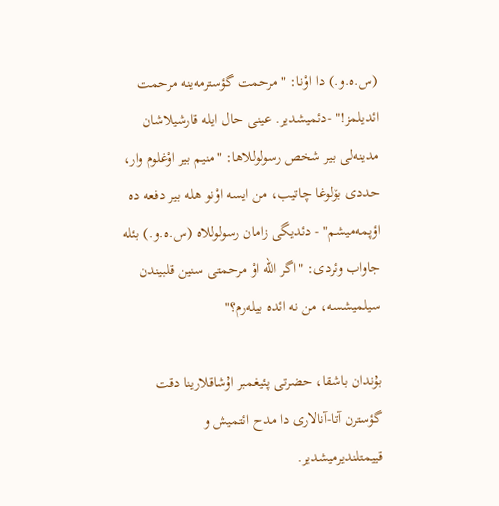(س.ه.و.) دا اوْنا: "مرحمت گؤسترمه‌ینه مرحمت ائدیلمز!" -دئمیشدیر. عینی حال ایله قارشیلاشان مدینه‌لی بیر شخص رسولوللاها: "منیم بیر اوْغلوم وار، حددی بۆلوغا چاتیب، من ایسه اوْنو هله بیر دفعه‌ ده اؤپمه‌میشم" - دئدیگی زامان رسولوللاه (س.ه.و.) بئله جاواب وئردی: "اگر الله اوْ مرحمتی سنین قلبیندن سیلمیشسه، من نه ائده بیله‌رم؟"

بۇندان باشقا، حضرتی پئیغمبر اۇشاقلارینا دقت گؤسترن آتا-آنالاری دا مدح ائتمیش و قییمتلندیرمیشدیر.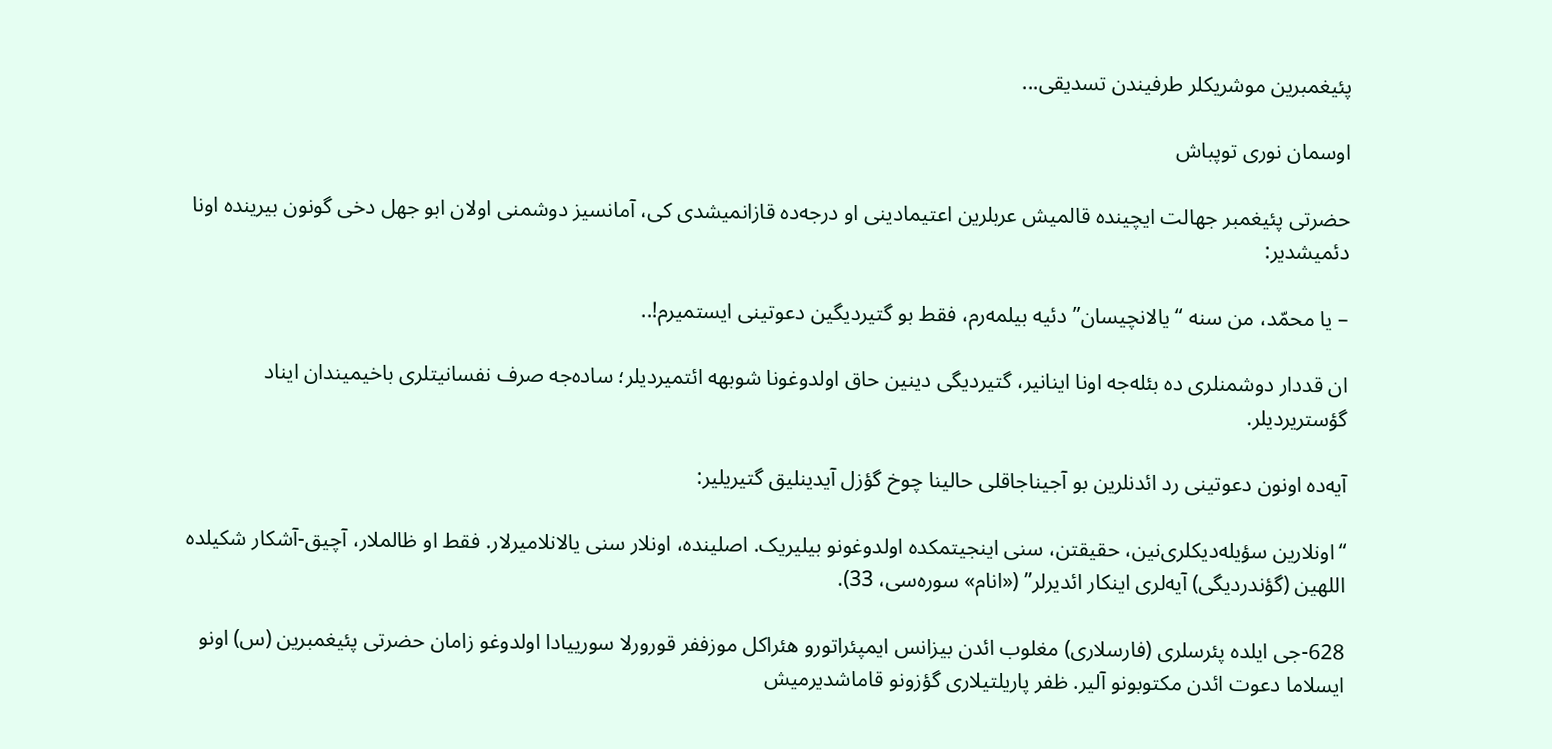پئیغمبرین موشریکلر طرفیندن تسدیقی...

اوسمان نوری توپباش

حضرتی پئیغمبر جهالت ایچینده قالمیش عربلرین اعتیمادینی او درجه‌ده قازانمیشدی کی، آمانسیز دوشمنی اولان ابو جهل دخی گونون بیرینده اونا دئمیشدیر:

– یا محمّد، من سنه “یالانچیسان” دئیه بیلمه‌رم، فقط بو گتیردیگین دعوتینی ایستمیرم!..

ان قددار دوشمنلری ده بئله‌جه اونا اینانیر، گتیردیگی دینین حاق اولدوغونا شوبهه ائتمیردیلر؛ ساده‌جه صرف نفسانیتلری باخیمیندان ایناد گؤستریردیلر.

آیه‌ده اونون دعوتینی رد ائدنلرین بو آجیناجاقلی حالینا چوخ گؤزل آیدینلیق گتیریلیر:

“اونلارین سؤیله‌دیکلری‌نین، حقیقتن، سنی اینجیتمکده اولدوغونو بیلیریک. اصلینده، اونلار سنی یالانلامیرلار. فقط او ظالملار، آچیق-آشکار شکیلده اللهین (گؤندردیگی) آیه‌لری اینکار ائدیرلر” («انام» سوره‌سی، 33).

628-جی ایلده پئرسلری (فارسلاری) مغلوب ائدن بیزانس ایمپئراتورو هئراکل موزففر قورورلا سورییادا اولدوغو زامان حضرتی پئیغمبرین (س) اونو ایسلاما دعوت ائدن مکتوبونو آلیر. ظفر پاریلتیلاری گؤزونو قاماشدیرمیش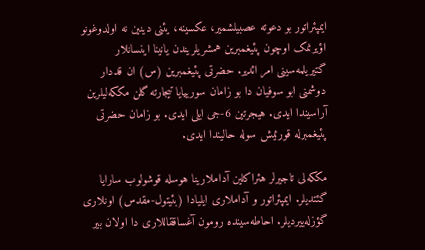ایمپئراتور بو دعوته عصبیلشمیر، عکسینه، یئنی دینین نه اولدوغونو اؤیرنمک اوچون پئیغمبرین همشریلریندن یانینا اینسانلار گتیریلمه‌سینی امر ائدیر. حضرتی پئیغمبرین (س) ان قددار دوشمنی ابو سوفیان دا بو زامان سورییایا تیجارته گلن مککه‌لیلرین آراسیندا ایدی. هیجرتین 6-جی ایلی ایدی. بو زامان حضرتی پئیغمبرله قورئیش سوله حالیندا ایدی.

مککه‌لی تاجیرلر هئراکلین آداملارینا هوسله قوشولوب سارایا گئتدیلر. ایمپئراتور و آداملاری ایلیادا (بئیتول-مقدس) اونلاری گؤزله‌ییردیلر. احاطه‌سینده رومون آغساققاللاری دا اولان بیر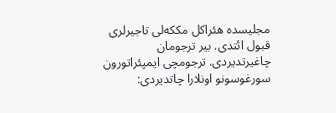مجلیسده هئراکل مککه‌لی تاجیرلری قبول ائتدی. بیر ترجومان چاغیرتدیردی. ترجومچی ایمپئراتورون سورغوسونو اونلارا چاتدیردی: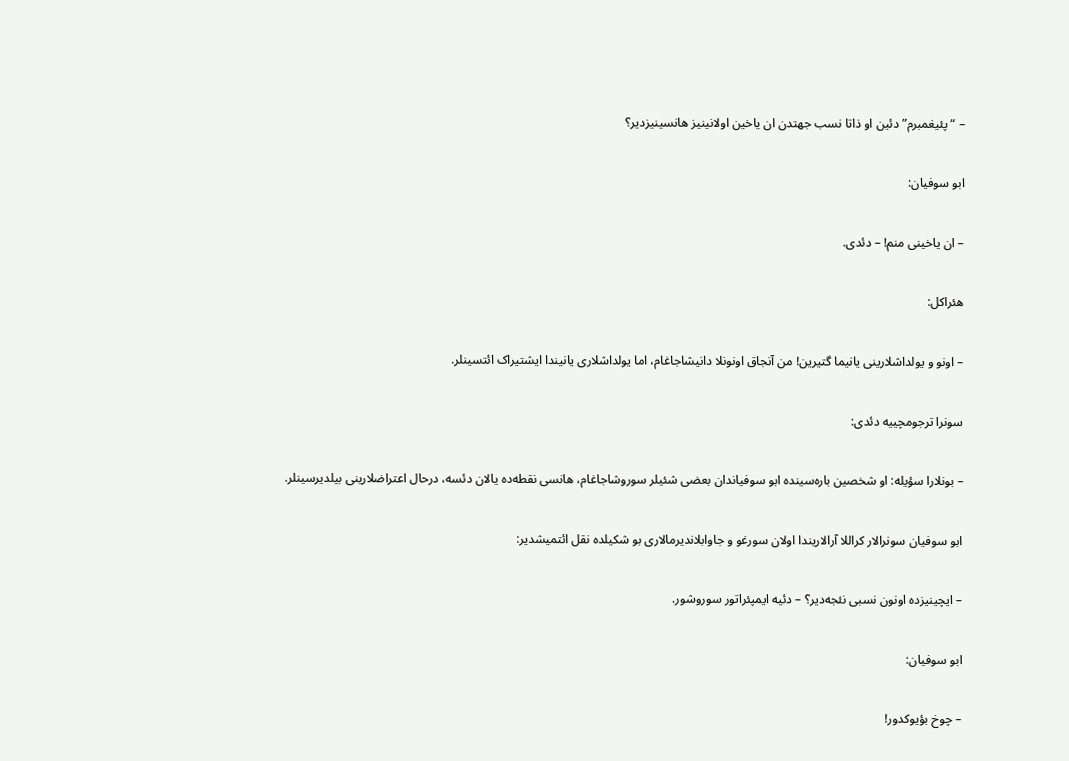– “پئیغمبرم” دئین او ذاتا نسب جهتدن ان یاخین اولانینیز هانسینیزدیر؟

ابو سوفیان:

– ان یاخینی منم! – دئدی.

هئراکل:

– اونو و یولداشلارینی یانیما گتیرین! من آنجاق اونونلا دانیشاجاغام، اما یولداشلاری یانیندا ایشتیراک ائتسینلر.

سونرا ترجومچییه دئدی:

– بونلارا سؤیله: او شخصین باره‌سینده ابو سوفیاندان بعضی شئیلر سوروشاجاغام، هانسی نقطه‌ده یالان دئسه، درحال اعتراضلارینی بیلدیرسینلر.

ابو سوفیان سونرالار کراللا آرالاریندا اولان سورغو و جاوابلاندیرمالاری بو شکیلده نقل ائتمیشدیر:

– ایچینیزده اونون نسبی نئجه‌دیر؟ – دئیه ایمپئراتور سوروشور.

ابو سوفیان:

– چوخ بؤیوکدور!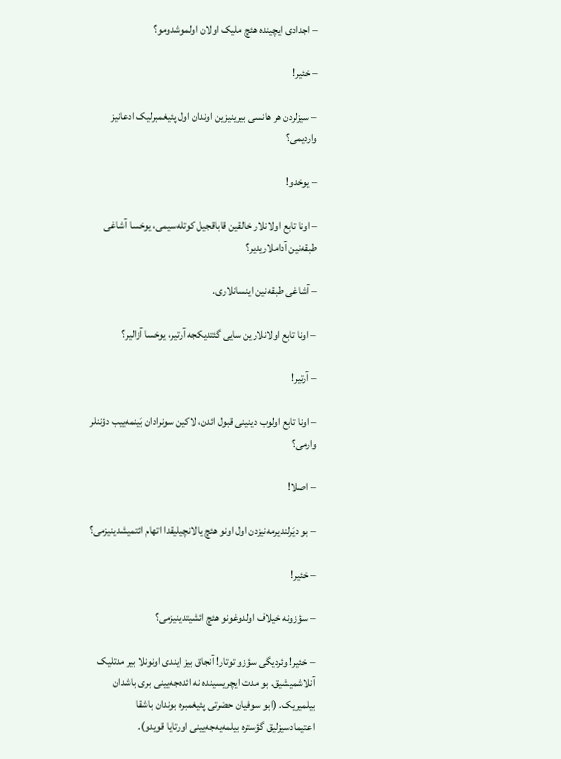– اجدادی ایچینده هئچ ملیک اولان اولموشدومو؟

– خئیر!

– سیزلردن هر هانسی بیرینیزین اوندان اول پئیغمبرلیک ادعانیز واردیمی؟

– یوخدو!

– اونا تابع اولانلار خالقین قاباقجیل کوتله‌سیمی، یوخسا آشاغی طبقه‌نین آداملاریدیر؟

– آشاغی طبقه‌نین اینسانلاری.

– اونا تابع اولانلارین سایی گئتدیکجه آرتیر، یوخسا آزالیر؟

– آرتیر!

– اونا تابع اولوب دینینی قبول ائدن، لاکین سونرادان بَینمه‌ییب دؤننلر وارمی؟

– اصلا!

– بو دیَرلندیرمه‌نیزدن اول اونو هئچ یالانچیلیقدا اتهام ائتمیشدینیزمی؟

– خئیر!

– سؤزونه خیلاف اولدوغونو هئچ ائشیتدینیزمی؟

– خئیر! وئردیگی سؤزو توتار! آنجاق بیز ایندی اونونلا بیر مدتلیک آنلاشمیشیق. بو مدت ایچریسینده نه ائده‌جه‌یینی بری باشدان بیلمیریک. (ابو سوفیان حضرتی پئیغمبره بوندان باشقا اعتیمادسیزلیق گؤستره بیلمه‌یه‌جه‌یینی اورتایا قویدو).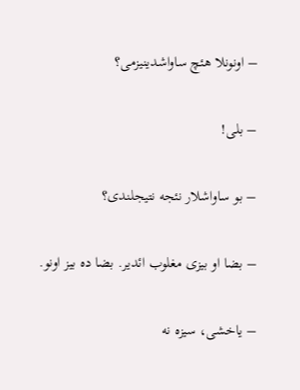– اونونلا هئچ ساواشدینیزمی؟

– بلی!

– بو ساواشلار نئجه نتیجلندی؟

– بضا او بیزی مغلوب ائدیر. بضا ده بیز اونو.

– یاخشی، سیزه نه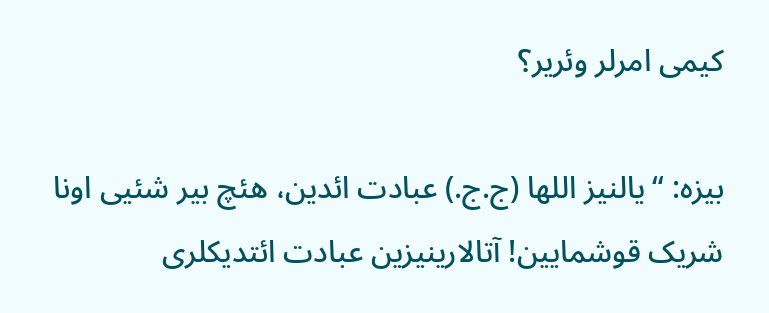کیمی امرلر وئریر؟

بیزه: “یالنیز اللها (ج.ج.) عبادت ائدین، هئچ بیر شئیی اونا شریک قوشمایین! آتالارینیزین عبادت ائتدیکلری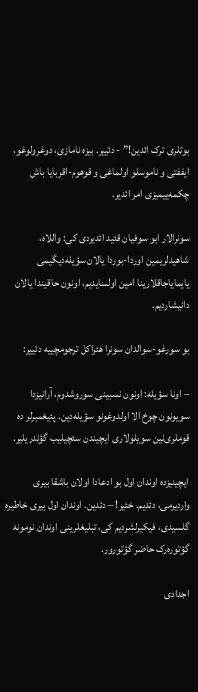بوتلری ترک ائدین!” - دئییر. بیزه نامازی، دوغرولوغو، ایففتی و ناموسلو اولماغی و قوهوم-اقربایا باش چکمه‌ییمیزی امر ائدیر.

سونرالار ابو سوفیان قئید ائدیردی کی: واللاه، شاهیدلریمین اوردا-بوردا یالان سؤیله‌دیگیمی یایمایاجاقلارینا امین اولسایدیم، اونون حاقیندا یالان دانیشاردیم.

بو سورغو-سوالدان سونرا هئراکل ترجومچییه دئییر:

– اونا سؤیله: اونون نسبینی سوروشدوم، آرانیزدا سویونون چوخ الا اولدوغونو سؤیله‌دین. پئیغمبرلر ده قوملری‌نین سویلولاری ایچیندن سئچیلیب گؤندریلیر.

ایچینیزده اوندان اول بو ادعادا اولان باشقا بیری واردیرمی، دئدیم. خئیر! – دئدین. اوندان اول بیری خاطیره گلسیدی، فیکیرلشردیم کی، تبلیغلرینی اوندان نومونه گؤتوره‌رک حاضر گؤتورور.

اجدادی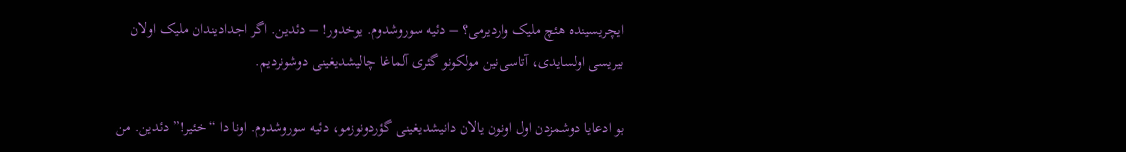ایچریسینده هئچ ملیک واردیرمی؟ – دئیه سوروشدوم. یوخدور! – دئدین. اگر اجدادیندان ملیک اولان بیریسی اولسایدی، آتاسی‌نین مولکونو گئری آلماغا چالیشدیغینی دوشونردیم.

بو ادعایا دوشمزدن اول اونون یالان دانیشدیغینی گؤردونوزمو، دئیه سوروشدوم. اونا دا “خئیر!” دئدین. من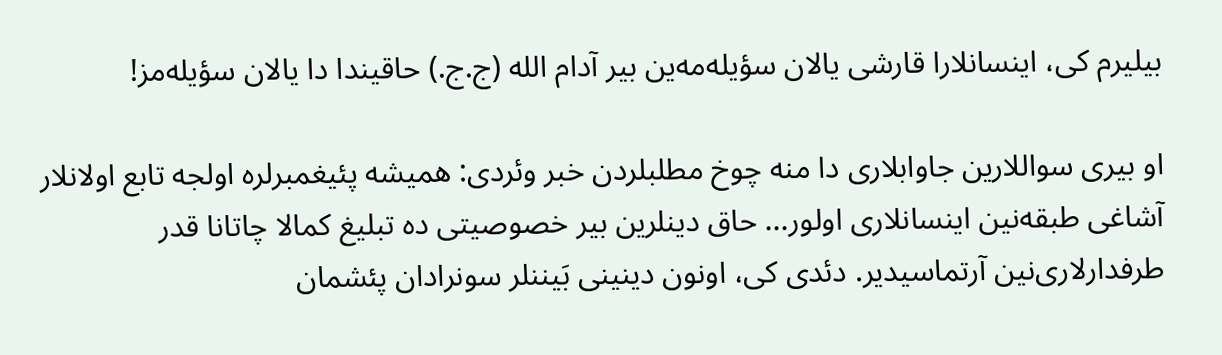بیلیرم کی، اینسانلارا قارشی یالان سؤیله‌مه‌ین بیر آدام الله (ج.ج.) حاقیندا دا یالان سؤیله‌مز!

او بیری سواللارین جاوابلاری دا منه چوخ مطلبلردن خبر وئردی: همیشه پئیغمبرلره اولجه تابع اولانلار آشاغی طبقه‌نین اینسانلاری اولور... حاق دینلرین بیر خصوصیتی ده تبلیغ کمالا چاتانا قدر طرفدارلاری‌نین آرتماسیدیر. دئدی کی، اونون دینینی بَیننلر سونرادان پئشمان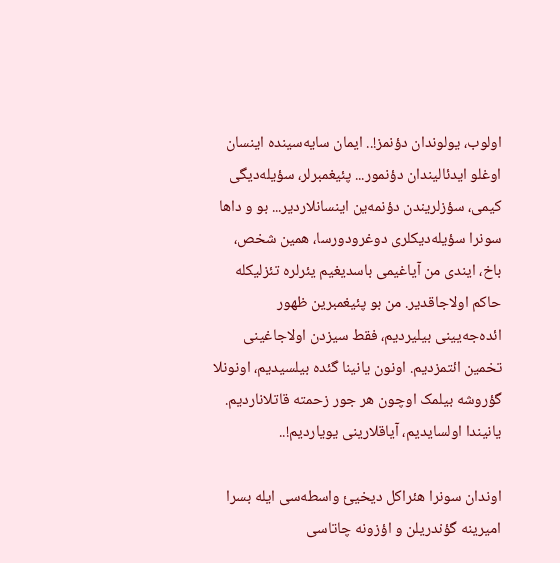اولوب، یولوندان دؤنمز!.. ایمان سایه‌سینده اینسان اوغلو ایدئالیندان دؤنمور... پئیغمبرلر، سؤیله‌دیگی کیمی، سؤزلریندن دؤنمه‌ین اینسانلاردیر... بو و داها سونرا سؤیله‌دیکلری دوغرودورسا، همین شخص، باخ، ایندی من آیاغیمی باسدیغیم یئرلره تئزلیکله حاکم اولاجاقدیر. من بو پئیغمبرین ظهور ائده‌جه‌یینی بیلیردیم، فقط سیزدن اولاجاغینی تخمین ائتمزدیم. اونون یانینا گئده بیلسیدیم، اونونلا گؤروشه بیلمک اوچون هر جور زحمته قاتلاناردیم. یانیندا اولسایدیم، آیاقلارینی یویاردیم!..

اوندان سونرا هئراکل دیخیئ واسطه‌سی ایله بسرا امیرینه گؤندریلن و اؤزونه چاتاسی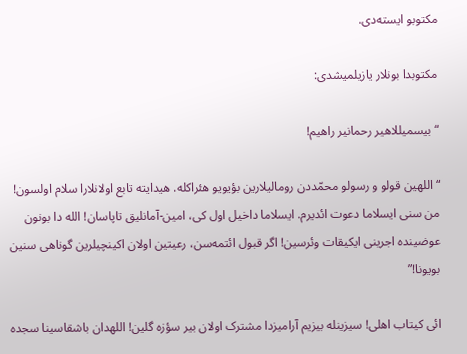مکتوبو ایسته‌دی.

مکتوبدا بونلار یازیلمیشدی:

“بیسمیللاهیر رحمانیر راهیم!

“اللهین قولو و رسولو محمّددن رومالیلارین بؤیویو هئراکله. هیدایته تابع اولانلارا سلام اولسون! من سنی ایسلاما دعوت ائدیرم. ایسلاما داخیل اول کی، امین-آمانلیق تاپاسان! الله دا بونون عوضینده اجرینی ایکیقات وئرسین! اگر قبول ائتمه‌سن، رعیتین اولان اکینچیلرین گوناهی سنین بویونا!”

ائی کیتاب اهلی! سیزینله بیزیم آرامیزدا مشترک اولان بیر سؤزه گلین! اللهدان باشقاسینا سجده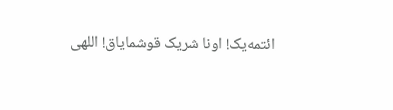ائتمه‌یک! اونا شریک قوشمایاق! اللهی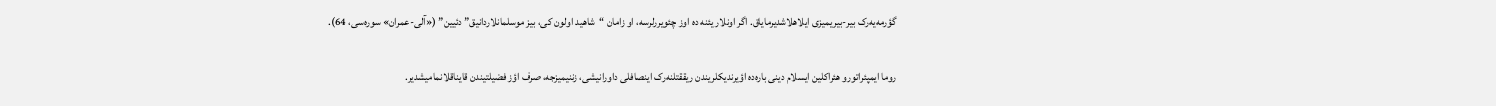گؤرمه‌یه‌رک بیر-بیریمیزی ایلاهلاشدیرمایاق. اگر اونلار یئنه ده اوز چئویررلرسه، او زامان “شاهید اولون کی، بیز موسلمانلاردانیق” دئیین” («آلی-عمران» سوره‌سی، 64).

روما ایمپئراتورو هئراکلین ایسلام دینی باره‌ده اؤیرندیکلریندن ریققتلنه‌رک اینصافلی داورانیشی، زننیمیزجه، صرف اؤز فضیلتیندن قایناقلانمامیشدیر.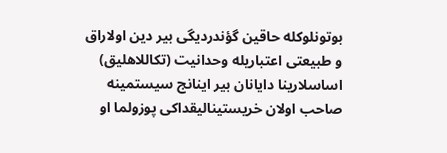بوتونلوکله حاقین گؤندردیگی بیر دین اولاراق و طبیعتی اعتباریله وحدانیت (تکاللاهلیق) اساسلارینا دایانان بیر اینانج سیستمینه صاحب اولان خریستینالیقداکی پوزولما او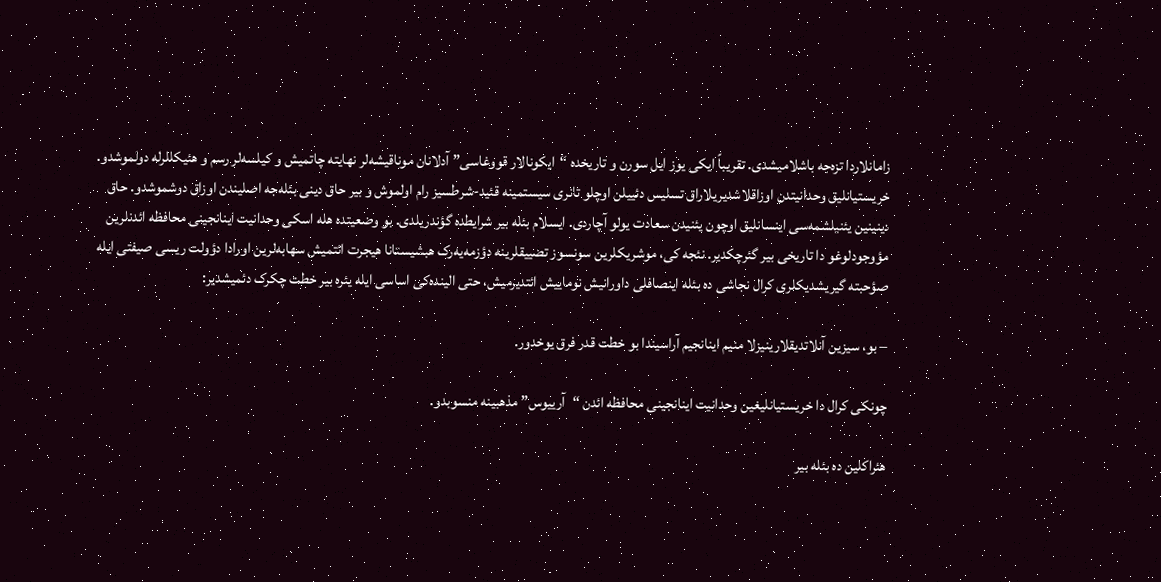زامانلاردا تزه‌جه باشلامیشدی. تقریباً ایکی یوز ایل سورن و تاریخده “ایکونالار قووغاسی” آدلانان موناقیشه‌لر نهایته چاتمیش و کیلسه‌لر رسم و هئیکللرله دولموشدو. خریستیانلیق وحدانیتدن اوزاقلاشدیریلاراق تسلیس دئییلن اوچلو تانری سیستمینه قئید-شرطسیز رام اولموش و بیر حاق دینی بئله‌جه اصلیندن اوزاق دوشموشدو. حاق دینینین یئنیلشمه‌سی اینسانلیق اوچون یئنیدن سعادت یولو آچاردی. ایسلام بئله بیر شرایطده گؤندریلدی. بو وضعیتده هله اسکی وحدانیت اینانجینی محافظه‌ ائدنلرین مؤوجودلوغو دا تاریخی بیر گئرچکدیر. نئجه کی، موشریکلرین سونسوز تضییقلرینه دؤزمه‌یه‌رک هبشیستانا هیجرت ائتمیش سهابه‌لرین اورادا دؤولت ریسی صیفتی ایله صؤحبته گیریشدیکلری کرال نجاشی ده بئله اینصافلی داورانیش نوماییش ائتدیرمیش، حتی الینده‌کی اساسی ایله یئره بیر خطت چکرک دئمیشدیر:

– بو، سیزین آنلاتدیقلارینیزلا منیم اینانجیم آراسیندا بو خطت قدر فرق یوخدور.

چونکی کرال دا خریستیانلیغین وحدانیت اینانجینی محافظه‌ ائدن “آرییوس” مذهبینه منسوبدو.

هئراکلین ده بئله بیر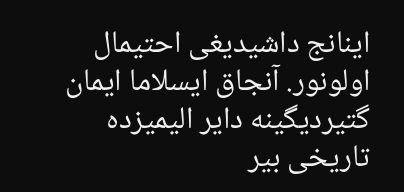اینانج داشیدیغی احتیمال اولونور. آنجاق ایسلاما ایمان گتیردیگینه دایر الیمیزده تاریخی بیر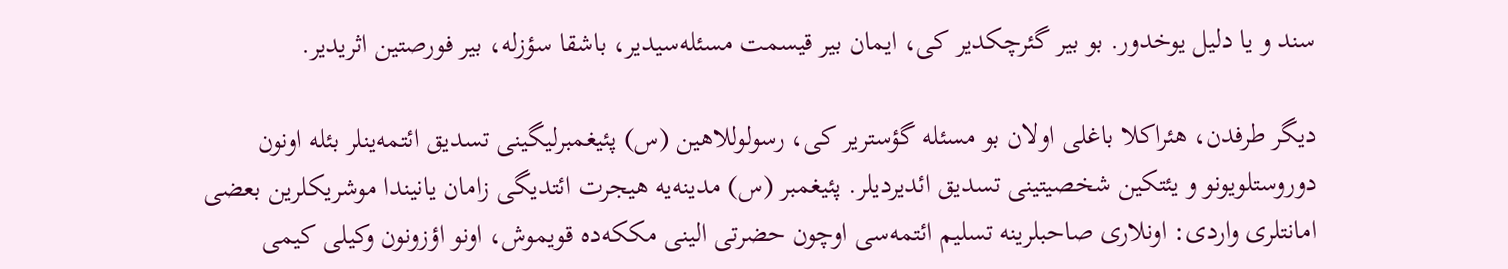سند و یا دلیل یوخدور. بو بیر گئرچکدیر کی، ایمان بیر قیسمت مسئله‌سیدیر، باشقا سؤزله، بیر فورصتین اثریدیر.

دیگر طرفدن، هئراکلا باغلی اولان بو مسئله‌ گؤستریر کی، رسولوللاهین (س) پئیغمبرلیگینی تسدیق ائتمه‌ینلر بئله اونون دوروستلویونو و یئتکین شخصیتینی تسدیق ائدیردیلر. پئیغمبر (س) مدینه‌یه هیجرت ائتدیگی زامان یانیندا موشریکلرین بعضی امانتلری واردی: اونلاری صاحبلرینه تسلیم ائتمه‌سی اوچون حضرتی الینی مککه‌ده قویموش، اونو اؤزونون وکیلی کیمی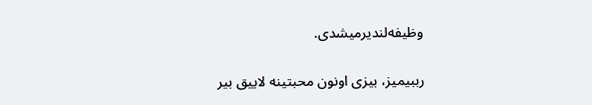وظیفه‌لندیرمیشدی.

رببیمیز، بیزی اونون محبتینه لاییق بیر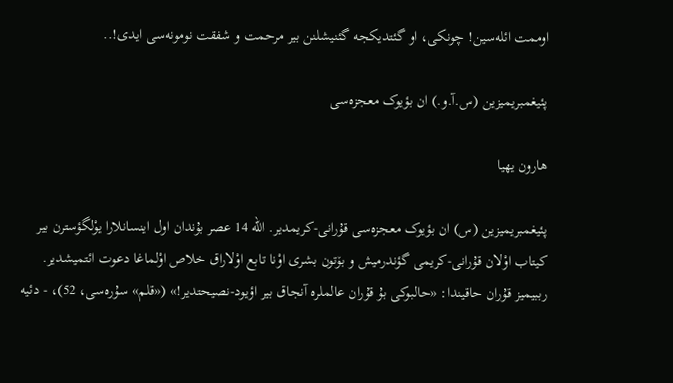اوممت ائله‌سین! چونکی، او گئتدیکجه گئنیشلنن بیر مرحمت و شفقت نومونه‌سی ایدی!..

پئیغمبریمیزین (س.آ.و.) ان بؤیوک معجزه‌سی

هارون یهیا

پئیغمبریمیزین (س) ان بؤیوک معجزه‌سی قۇرانی-کریمدیر. الله 14 عصر بۇندان اول اینسانلارا یوْلگؤسترن بیر کیتاب اوْلان قۇرانی-کریمی گؤندرمیش و بۆتون بشری اوْنا تابع اوْلاراق خلاص اوْلماغا دعوت ائتمیشدیر. رببیمیز قۇران حاقیندا: «حالبوکی بۇ قۇران عالملره آنجاق بیر اؤیود-نصیحتدیر!» («قلم» سۇره‌سی، 52)، - دئیه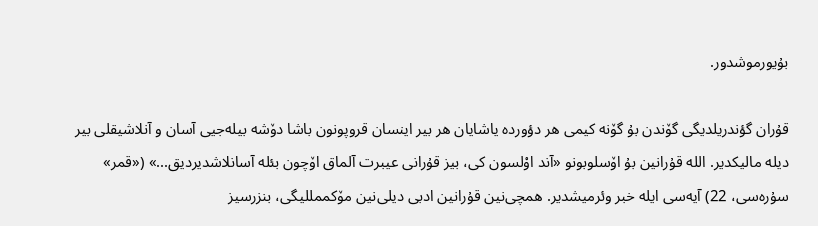بۇیورموشدور.

قۇران گؤندریلدیگی گۆندن بۇ گۆنه کیمی هر دؤورده یاشایان هر بیر اینسان قروپونون باشا دۆشه بیله‌جیی آسان و آنلاشیقلی بیر دیله مالیکدیر. الله قۇرانین بۇ اۆسلوبونو «آند اوْلسون کی، بیز قۇرانی عیبرت آلماق اۆچون بئله آسانلاشدیردیق...» («قمر» سۇره‌سی، 22) آیه‌سی ایله خبر وئرمیشدیر. همچی‌نین قۇرانین ادبی دیلی‌نین مۆکممللیگی، بنزرسیز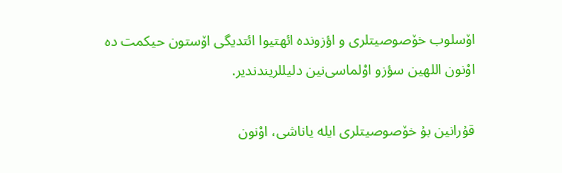اۆسلوب خۆصوصیتلری و اؤزونده ائهتیوا ائتدیگی اۆستون حیکمت ده اوْنون اللهین سؤزو اوْلماسی‌نین دلیللریندندیر.

قۇرانین بۇ خۆصوصیتلری ایله یاناشی، اوْنون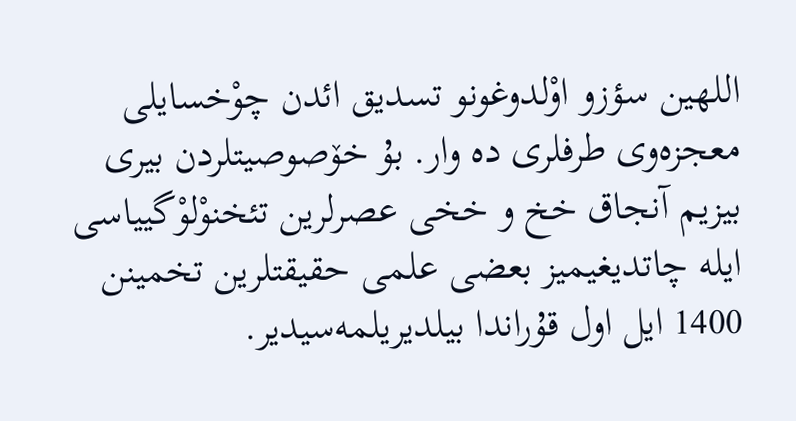اللهین سؤزو اوْلدوغونو تسدیق ائدن چوْخسایلی معجزه‌وی طرفلری ده وار. بۇ خۆصوصیتلردن بیری بیزیم آنجاق خخ و خخی عصرلرین تئخنوْلوْگییاسی ایله چاتدیغیمیز بعضی علمی حقیقتلرین تخمینن 1400 ایل اول قۇراندا بیلدیریلمه‌سیدیر.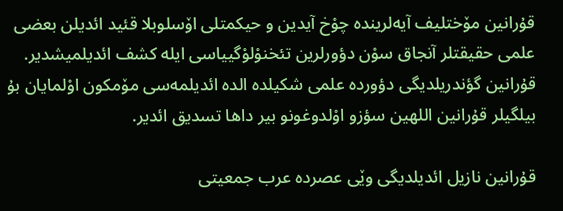قۇرانین مۆختلیف آیه‌لرینده چوْخ آیدین و حیکمتلی اۆسلوبلا قئید ائدیلن بعضی علمی حقیقتلر آنجاق سوْن دؤورلرین تئخنوْلوْگییاسی ایله کشف ائدیلمیشدیر. قۇرانین گؤندریلدیگی دؤورده علمی شکیلده الده ائدیلمه‌سی مۆمکون اوْلمایان بۇ بیلگیلر قۇرانین اللهین سؤزو اوْلدوغونو بیر داها تسدیق ائدیر.

قۇرانین نازیل ائدیلدیگی وێی عصرده عرب جمعیتی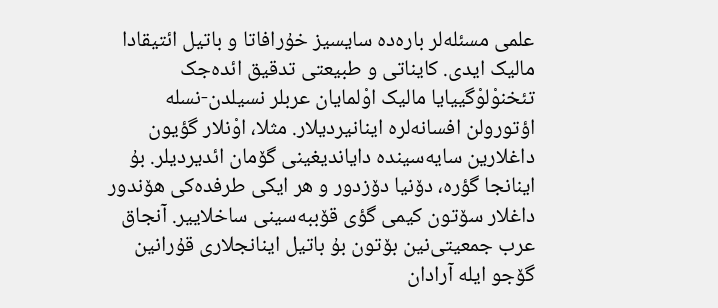علمی مسئله‌لر باره‌ده سایسیز خۇرافاتا و باتیل ائتیقادا مالیک ایدی. کایناتی و طبیعتی تدقیق ائده‌جک تئخنوْلوْگییایا مالیک اوْلمایان عربلر نسیلدن-نسله اؤتورولن افسانه‌لره اینانیردیلار. مثلا، اوْنلار گؤیون داغلارین سایه‌سینده دایاندیغینی گۆمان ائدیردیلر. بۇ اینانجا گؤره، دۆنیا دۆزدور و هر ایکی طرفده‌کی هۆندور داغلار سۆتون کیمی گؤی قۆببه‌سینی ساخلاییر. آنجاق عرب جمعیتی‌نین بۆتون بۇ باتیل اینانجلاری قۇرانین گۆجو ایله آرادان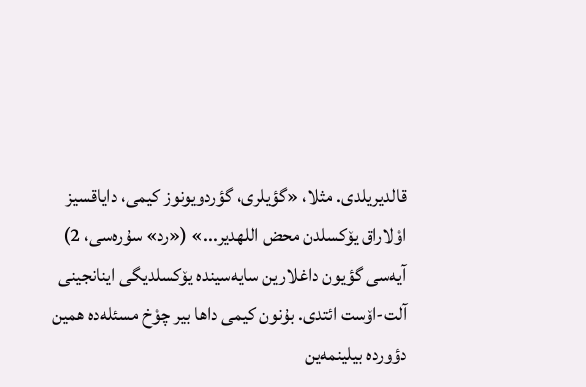قالدیریلدی. مثلا، «گؤیلری، گؤردویونوز کیمی، دایاقسیز اوْلاراق یۆکسلدن محض اللهدیر...» («رد» سۇره‌سی، 2) آیه‌سی گؤیون داغلارین سایه‌سینده یۆکسلدیگی اینانجینی آلت-اۆست ائتدی. بۇنون کیمی داها بیر چوْخ مسئله‌ده همین دؤورده بیلینمه‌ین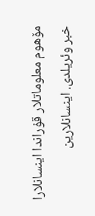مۆهوم معلوماتلار قۇراندا اینسانلارا خبر وئریلدی. اینسانلارین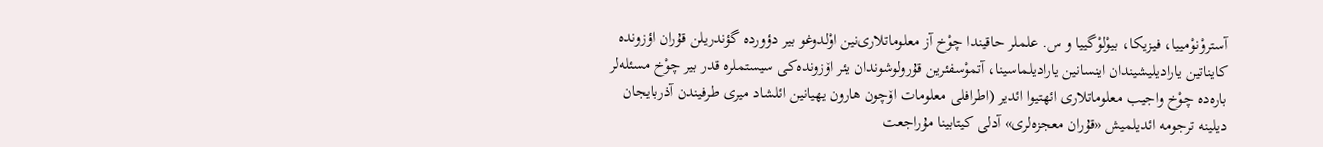آستروْنوْمییا، فیزیکا، بیوْلوْگییا و س. علملر حاقیندا چوْخ آز معلوماتلاری‌نین اوْلدوغو بیر دؤورده گؤندریلن قۇران اؤزونده کایناتین یارادیلیشیندان اینسانین یارادیلماسینا، آتموْسفئرین قۇرولوشوندان یئر اۆزونده‌کی سیستملره قدر بیر چوْخ مسئله‌لر باره‌ده چوْخ واجیب معلوماتلاری ائهتیوا ائدیر (اطرافلی معلومات اۆچون هارون یهیانین ائلشاد میری طرفیندن آذربایجان دیلینه ترجومه ائدیلمیش «قۇران معجزه‌لری» آدلی کیتابینا مۇراجعت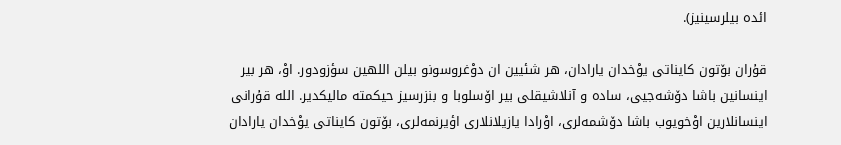ائده بیلرسینیز).

قۇران بۆتون کایناتی یوْخدان یارادان، هر شئیین ان دوْغروسونو بیلن اللهین سؤزودور. اوْ، هر بیر اینسانین باشا دۆشه‌جیی، ساده و آنلاشیقلی بیر اۆسلوبا و بنزرسیز حیکمته مالیکدیر. الله قۇرانی اینسانلارین اوْخویوب باشا دۆشمه‌لری، اوْرادا یازیلانلاری اؤیرنمه‌لری، بۆتون کایناتی یوْخدان یارادان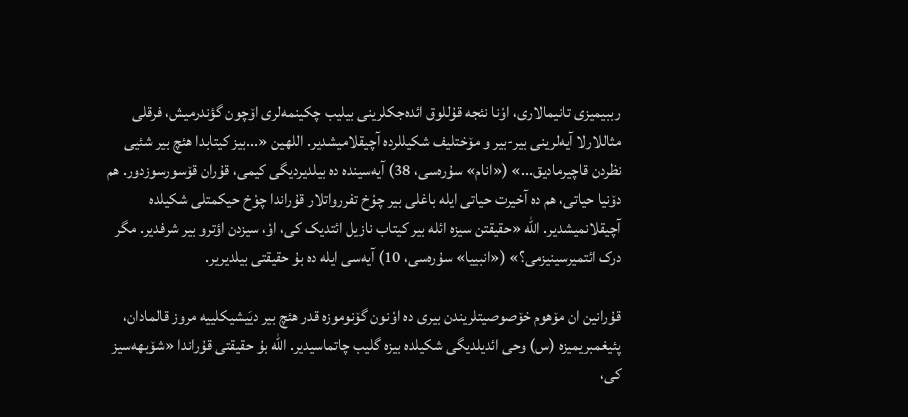رببیمیزی تانیمالاری، اوْنا نئجه قۇللوق ائده‌جکلرینی بیلیب چکینمه‌لری اۆچون گؤندرمیش، فرقلی مثاللارلا آیه‌لرینی بیر-بیر و مۆختلیف شکیللرده آچیقلامیشدیر. اللهین «...بیز کیتابدا هئچ بیر شئیی نظردن قاچیرمادیق...» («انام» سۇره‌سی، 38) آیه‌سینده ده بیلدیردیگی کیمی، قۇران قۆسورسوزدور. هم دۆنیا حیاتی، هم ده آخیرت حیاتی ایله باغلی بیر چوْخ تفررواتلار قۇراندا چوْخ حیکمتلی شکیلده آچیقلانمیشدیر. الله «حقیقتن سیزه ائله بیر کیتاب نازیل ائتدیک کی، اوْ، سیزدن اؤترو بیر شرفدیر. مگر درک ائتمیرسینیزمی؟» («انبییا» سۇره‌سی، 10) آیه‌سی ایله ده بۇ حقیقتی بیلدیریر.

قۇرانین ان مۆهوم خۆصوصیتلریندن بیری ده اوْنون گۆنوموزه قدر هئچ بیر دیَیشیکلییه مروز قالمادان، پئیغمبریمیزه (س) وحی ائدیلدیگی شکیلده بیزه گلیب چاتماسیدیر. الله بۇ حقیقتی قۇراندا «شۆبهه‌سیز کی،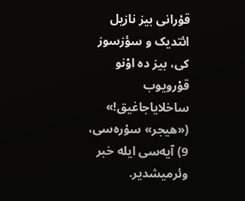قۇرانی بیز نازیل ائتدیک و سؤزسوز کی، بیز ده اوْنو قوْرویوب ساخلایاجاغیق!» («هیجر» سۇره‌سی، 9) آیه‌سی ایله خبر وئرمیشدیر.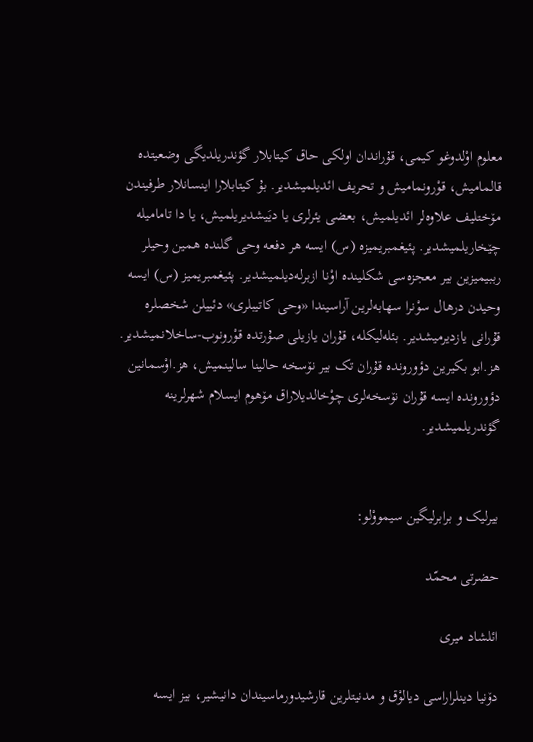معلوم اوْلدوغو کیمی، قۇراندان اولکی حاق کیتابلار گؤندریلدیگی وضعیتده قالمامیش، قوْرونمامیش و تحریف ائدیلمیشدیر. بۇ کیتابلارا اینسانلار طرفیندن مۆختلیف علاوه‌لر ائدیلمیش، بعضی یئرلری یا دیَیشدیریلمیش، یا دا تامامیله چێخاریلمیشدیر. پئیغمبریمیزه (س) ایسه هر دفعه‌ وحی گلنده همین وحیلر رببیمیزین بیر معجزه‌سی شکلینده اوْنا ازبرله‌دیلمیشدیر. پئیغمبریمیز (س) ایسه وحیدن درهال سوْنرا سهابه‌لرین آراسیندا «وحی کاتیبلری» دئییلن شخصلره قۇرانی یازدیرمیشدیر. بئله‌لیکله، قۇران یازیلی صۇرتده قوْرونوب-ساخلانمیشدیر. هز.ابو بکیرین دؤورونده قۇران تک بیر نۆسخه حالینا سالینمیش، هز.اوْسمانین دؤورونده ایسه قۇران نۆسخه‌لری چوْخالدیلاراق مۆهوم ایسلام شهرلرینه گؤندریلمیشدیر.


بیرلیک و برابرلیگین سیمووْلو:

حضرتی محمّد

ائلشاد میری

دۆنیا دینلراراسی دیالوْق و مدنیتلرین قارشیدورماسیندان دانیشیر، بیز ایسه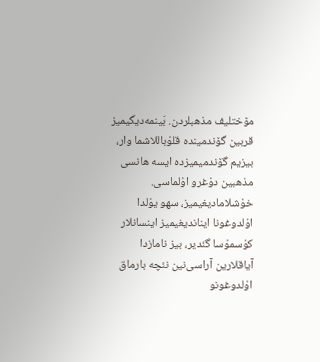مۆختلیف مذهبلردن. بَینمه‌دیگیمیز قربین گۆندمینده قلوْباللاشما وار، بیزیم گۆندمیمیزده ایسه هانسی مذهبین دوْغرو اوْلماسی. خوْشلامادیغیمیز، سهو یوْلدا اوْلدوغونا ایناندیغیمیز اینسانلار کوْسموْسا گئدیر، بیز نامازدا آیاقلارین آراسی‌نین نئچه بارماق اوْلدوغونو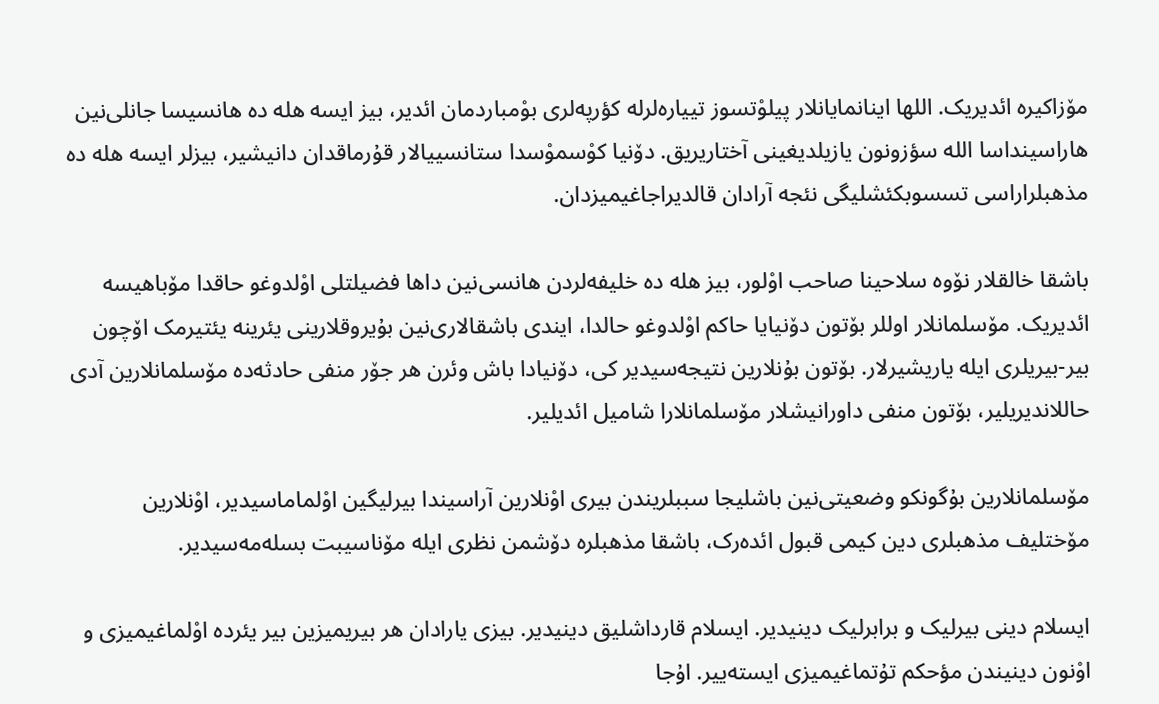مۆزاکیره ائدیریک. اللها اینانمایانلار پیلوْتسوز تییاره‌لرله کؤرپه‌لری بوْمباردمان ائدیر، بیز ایسه هله ده هانسیسا جانلی‌نین هاراسینداسا الله سؤزونون یازیلدیغینی آختاریریق. دۆنیا کوْسموْسدا ستانسییالار قۇرماقدان دانیشیر، بیزلر ایسه هله ده مذهبلراراسی تسسوبکئشلیگی نئجه آرادان قالدیراجاغیمیزدان.

باشقا خالقلار نۆوه سلاحینا صاحب اوْلور، بیز هله ده خلیفه‌لردن هانسی‌نین داها فضیلتلی اوْلدوغو حاقدا مۆباهیسه ائدیریک. مۆسلمانلار اوللر بۆتون دۆنیایا حاکم اوْلدوغو حالدا، ایندی باشقالاری‌نین بۇیروقلارینی یئرینه یئتیرمک اۆچون بیر-بیریلری ایله یاریشیرلار. بۆتون بۇنلارین نتیجه‌سیدیر کی، دۆنیادا باش وئرن هر جۆر منفی حادثه‌ده مۆسلمانلارین آدی حاللاندیریلیر، بۆتون منفی داورانیشلار مۆسلمانلارا شامیل ائدیلیر.

مۆسلمانلارین بۇگونکو وضعیتی‌نین باشلیجا سببلریندن بیری اوْنلارین آراسیندا بیرلیگین اوْلماماسیدیر، اوْنلارین مۆختلیف مذهبلری دین کیمی قبول ائده‌رک، باشقا مذهبلره دۆشمن نظری ایله مۆناسیبت بسله‌مه‌سیدیر.

ایسلام دینی بیرلیک و برابرلیک دینیدیر. ایسلام قارداشلیق دینیدیر. بیزی یارادان هر بیریمیزین بیر یئرده اوْلماغیمیزی و اوْنون دینیندن مؤحکم تۇتماغیمیزی ایسته‌ییر. اۇجا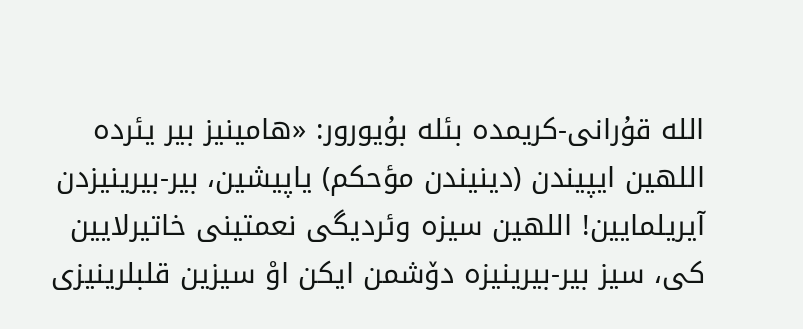الله قۇرانی-کریمده بئله بۇیورور: «هامینیز بیر یئرده اللهین ایپیندن (دینیندن مؤحکم) یاپیشین، بیر-بیرینیزدن آیریلمایین! اللهین سیزه وئردیگی نعمتینی خاتیرلایین کی، سیز بیر-بیرینیزه دۆشمن ایکن اوْ سیزین قلبلرینیزی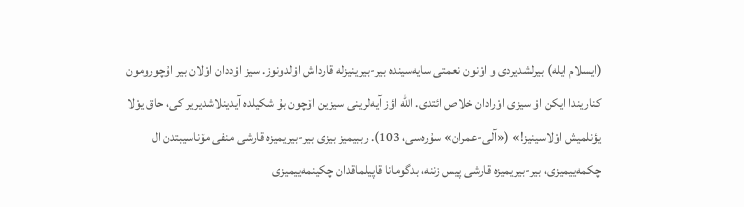(ایسلام ایله) بیرلشدیردی و اوْنون نعمتی سایه‌سینده بیر-بیرینیزله قارداش اوْلدونوز. سیز اوْددان اوْلان بیر اۇچورومون کناریندا ایکن اوْ سیزی اوْرادان خلاص ائتدی. الله اؤز آیه‌لرینی سیزین اۆچون بۇ شکیلده آیدینلاشدیریر کی، حاق یوْلا یؤنلمیش اوْلاسینیز!» («آلی-عمران» سۇره‌سی، 103). رببیمیز بیزی بیر-بیریمیزه قارشی منفی مۆناسیبتدن ال چکمه‌ییمیزی، بیر-بیریمیزه قارشی پیس زننه، بدگومانا قاپیلماقدان چکینمه‌ییمیزی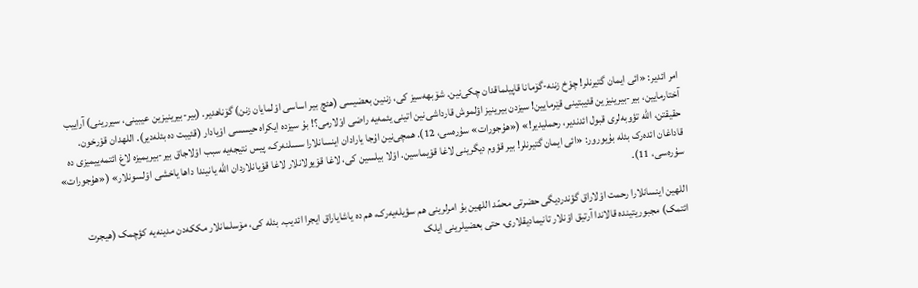امر ائدیر: «ائی ایمان گتیرنلر! چوْخ زننه-گۆمانا قاپیلماقدان چکی‌نین. شۆبهه‌سیز کی، زننین بعضیسی (هئچ بیر اساسی اوْلمایان زنن) گۆناهدیر. (بیر-بیرینیزین عیبینی، سیررینی) آراییب آختارمایین، بیر-بیرینیزین قئیبتینی قێرمایین! سیزدن بیرینیز اؤلموش قارداشی‌نین اتینی یئمه‌یه راضی اوْلارمی؟! بۇ سیزده ایکراه حیسسی اوْیادار (قئیبت ده بئله‌دیر). اللهدان قوْرخون. حقیقتن، الله تؤوبه‌لری قبول ائدندیر، رحملیدیر!» («هۇجورات» سۇره‌سی، 12). همچی‌نین اۇجا یارادان اینسانلارا سسلنه‌رک، پیس نتیجه‌یه سبب اوْلاجاق بیر-بیریمیزه لاغ ائتمه‌ییمیزی ده قاداغان ائده‌رک بئله بۇیورور: «ائی ایمان گتیرنلر! بیر قؤوم دیگرینی لاغا قوْیماسین. اوْلا بیلسین کی، لاغا قوْیولانلار لاغا قوْیانلاردان الله یانیندا داها یاخشی اوْلسونلار» («هۇجورات» سۇره‌سی، 11).

اللهین اینسانلارا رحمت اوْلاراق گؤندردیگی حضرتی محمّد اللهین بۇ امرلرینی هم سؤیله‌یه‌رک، هم ده یاشایاراق ایجرا ائدیب. بئله کی، مۆسلمانلار مککه‌دن مدینه‌یه کؤچمک (هیجرت ائتمک) مجبوریتینده قالاندا آرتیق اوْنلار تانیمادیقلاری، حتی بعضیلرینی ایلک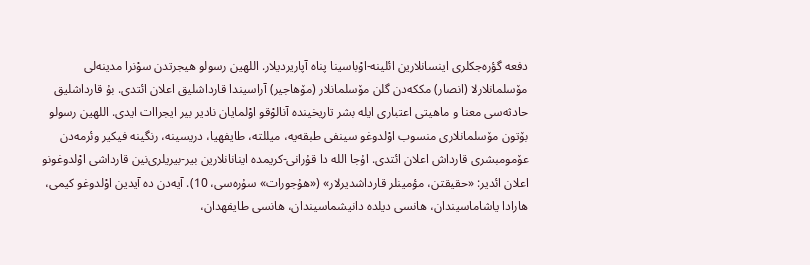دفعه‌ گؤره‌جکلری اینسانلارین ائلینه-اوْباسینا پناه آپاریردیلار. اللهین رسولو هیجرتدن سوْنرا مدینه‌لی مۆسلمانلارلا (انصار) مککه‌دن گلن مۆسلمانلار (مۆهاجیر) آراسیندا قارداشلیق اعلان ائتدی. بۇ قارداشلیق حادثه‌سی معنا و ماهیتی اعتباری ایله بشر تاریخینده آنالوْقو اوْلمایان نادیر بیر ایجراات ایدی. اللهین رسولو بۆتون مۆسلمانلاری منسوب اوْلدوغو سینفی طبقه‌یه، میللته، طایفهیا، دریسینه، رنگینه فیکیر وئرمه‌دن عۆمومبشری قارداش اعلان ائتدی. اۇجا الله دا قۇرانی-کریمده اینانانلارین بیر-بیریلری‌نین قارداشی اوْلدوغونو اعلان ائدیر: «حقیقتن، مؤمینلر قارداشدیرلار» («هۇجورات» سۇره‌سی، 10). آیه‌دن ده آیدین اوْلدوغو کیمی، هارادا یاشاماسیندان، هانسی دیلده دانیشماسیندان، هانسی طایفهدان،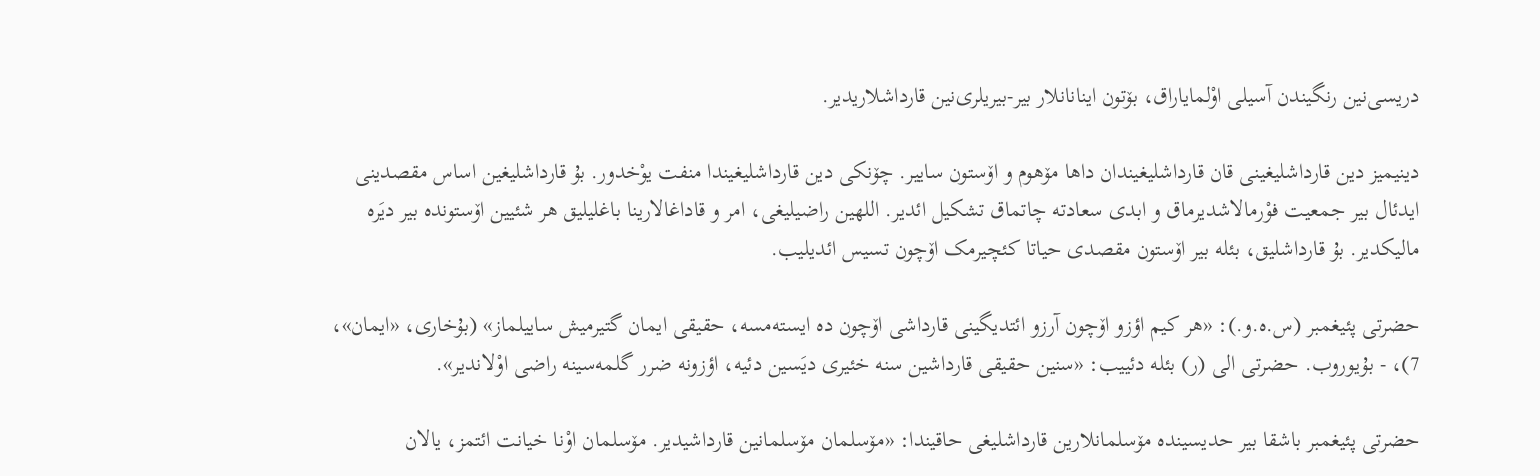دریسی‌نین رنگیندن آسیلی اوْلمایاراق، بۆتون اینانانلار بیر-بیریلری‌نین قارداشلاریدیر.

دینیمیز دین قارداشلیغینی قان قارداشلیغیندان داها مۆهوم و اۆستون ساییر. چۆنکی دین قارداشلیغیندا منفت یوْخدور. بۇ قارداشلیغین اساس مقصدینی ایدئال بیر جمعیت فوْرمالاشدیرماق و ابدی سعادته چاتماق تشکیل ائدیر. اللهین راضیلیغی، امر و قاداغالارینا باغلیلیق هر شئیین اۆستونده بیر دیَره مالیکدیر. بۇ قارداشلیق، بئله بیر اۆستون مقصدی حیاتا کئچیرمک اۆچون تسیس ائدیلیب.

حضرتی پئیغمبر (س.ه.و.): «هر کیم اؤزو اۆچون آرزو ائتدیگینی قارداشی اۆچون ده ایسته‌مسه، حقیقی ایمان گتیرمیش ساییلماز» (بۇخاری، «ایمان»، 7)، - بۇیوروب. حضرتی الی (ر) بئله دئییب: «سنین حقیقی قارداشین سنه خئیری دیَسین دئیه، اؤزونه ضرر گلمه‌سینه راضی اوْلاندیر».

حضرتی پئیغمبر باشقا بیر حدیسینده مۆسلمانلارین قارداشلیغی حاقیندا: «مۆسلمان مۆسلمانین قارداشیدیر. مۆسلمان اوْنا خیانت ائتمز، یالان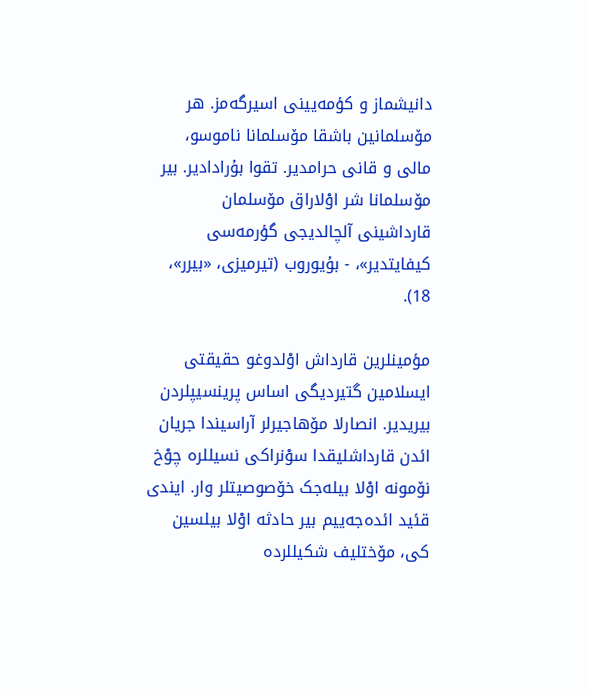دانیشماز و کؤمه‌یینی اسیرگه‌مز. هر مۆسلمانین باشقا مۆسلمانا ناموسو، مالی و قانی حرامدیر. تقوا بۇرادادیر. بیر مۆسلمانا شر اوْلاراق مۆسلمان قارداشینی آلچالدیجی گؤرمه‌سی کیفایتدیر»، - بۇیوروب (تیرمیزی، «بیرر»، 18).

مؤمینلرین قارداش اوْلدوغو حقیقتی ایسلامین گتیردیگی اساس پرینسیپلردن بیریدیر. انصارلا مۆهاجیرلر آراسیندا جریان ائدن قارداشلیقدا سوْنراکی نسیللره چوْخ نۆمونه اوْلا بیله‌جک خۆصوصیتلر وار. ایندی قئید ائده‌جه‌ییم بیر حادثه‌ اوْلا بیلسین کی، مۆختلیف شکیللرده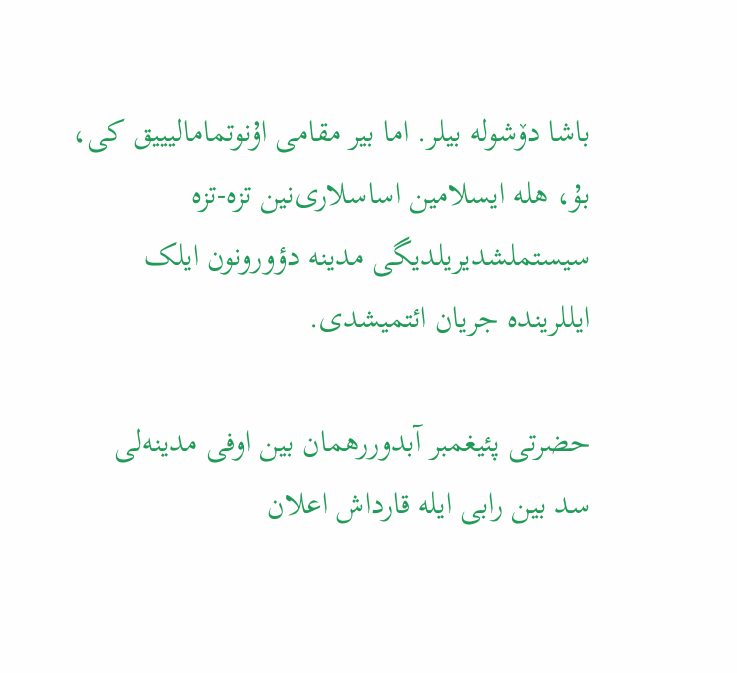باشا دۆشوله بیلر. اما بیر مقامی اۇنوتمامالیییق کی، بۇ، هله ایسلامین اساسلاری‌نین تزه-تزه سیستملشدیریلدیگی مدینه دؤورونون ایلک ایللرینده جریان ائتمیشدی.

حضرتی پئیغمبر آبدوررهمان بین اوفی مدینه‌لی سد بین رابی ایله قارداش اعلان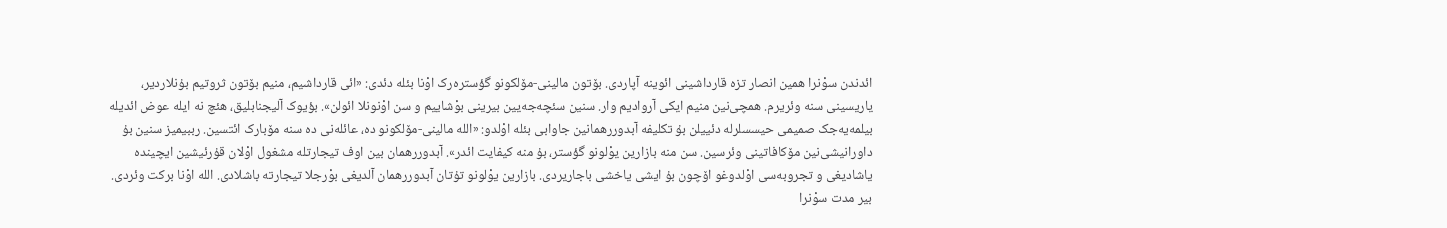ائدندن سوْنرا همین انصار تزه قارداشینی ائوینه آپاردی. بۆتون مالینی-مۆلکونو گؤستره‌رک اوْنا بئله دئدی: «ائی قارداشیم، منیم بۆتون ثروتیم بۇنلاردیر، یاریسینی سنه وئریرم. همچی‌نین منیم ایکی آروادیم وار. سنین سئچه‌جه‌یین بیرینی بوْشاییم و سن اوْنونلا ائولن». بؤیوک آلیجنابلیق، هئچ نه ایله عوض ائدیله بیلمه‌یه‌جک صمیمی حیسسلرله دئییلن بۇ تکلیفه آبدوررهمانین جاوابی بئله اوْلدو: «الله مالینی-مۆلکونو ده، عائله‌نی ده سنه مۆبارک ائتسین. رببیمیز سنین بۇ داورانیشی‌نین مۆکافاتینی وئرسین. سن منه بازارین یوْلونو گؤستر، بۇ منه کیفایت ائدر». آبدوررهمان بین اوف تیجارتله مشغول اوْلان قۇرئیشین ایچینده یاشادیغی و تجروبه‌سی اوْلدوغو اۆچون بۇ ایشی یاخشی باجاریردی. بازارین یوْلونو تۇتان آبدوررهمان آلدیغی بوْرجلا تیجارته باشلادی. الله اوْنا برکت وئردی. بیر مدت سوْنرا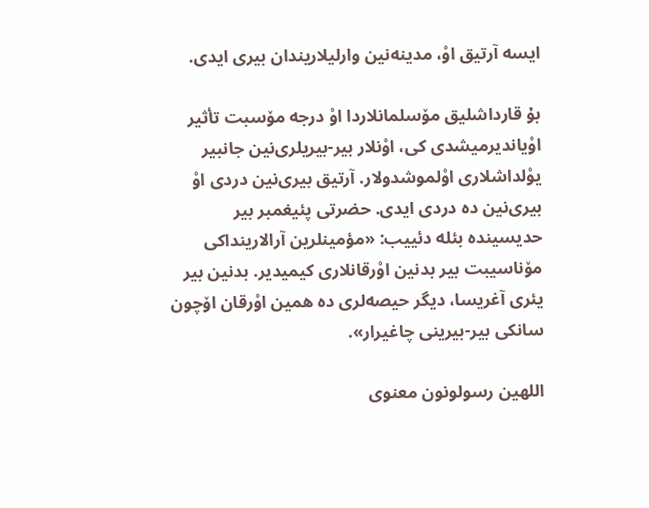ایسه آرتیق اوْ، مدینه‌نین وارلیلاریندان بیری ایدی.

بۇ قارداشلیق مۆسلمانلاردا اوْ درجه‌ مۆسبت تأثیر اوْیاندیرمیشدی کی، اوْنلار بیر-بیریلری‌نین جانبیر یوْلداشلاری اوْلموشدولار. آرتیق بیری‌نین دردی اوْ بیری‌نین ده دردی ایدی. حضرتی پئیغمبر بیر حدیسینده بئله دئییب: «مؤمینلرین آرالارینداکی مۆناسیبت بیر بدنین اوْرقانلاری کیمیدیر. بدنین بیر یئری آغریسا، دیگر حیصه‌لری ده همین اوْرقان اۆچون سانکی بیر-بیرینی چاغیرار».

اللهین رسولونون معنوی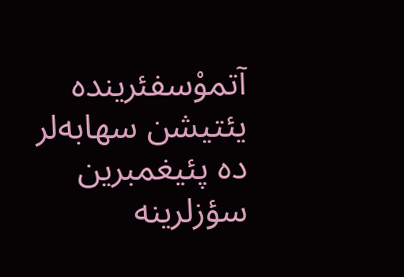آتموْسفئرینده یئتیشن سهابه‌لر ده پئیغمبرین سؤزلرینه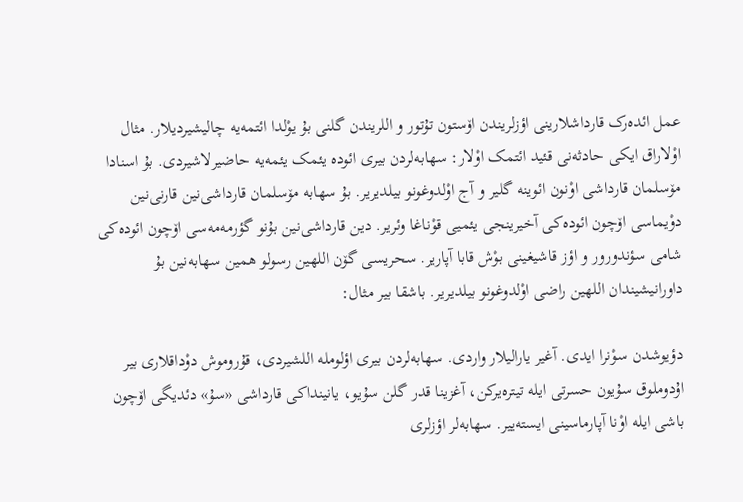عمل ائده‌رک قارداشلارینی اؤزلریندن اۆستون تۇتور و اللریندن گلنی بۇ یوْلدا ائتمه‌یه چالیشیردیلار. مثال اوْلاراق ایکی حادثه‌نی قئید ائتمک اوْلار: سهابه‌لردن بیری ائوده یئمک یئمه‌یه حاضیرلاشیردی. بۇ اسنادا مۆسلمان قارداشی اوْنون ائوینه گلیر و آج اوْلدوغونو بیلدیریر. بۇ سهابه مۆسلمان قارداشی‌نین قارنی‌نین دوْیماسی اۆچون ائوده‌کی آخیرینجی یئمیی قوْناغا وئریر. دین قارداشی‌نین بۇنو گؤرمه‌مه‌سی اۆچون ائوده‌کی شامی سؤندورور و اؤز قاشیغینی بوْش قابا آپاریر. سحریسی گۆن اللهین رسولو همین سهابه‌نین بۇ داورانیشیندان اللهین راضی اوْلدوغونو بیلدیریر. باشقا بیر مثال:

دؤیوشدن سوْنرا ایدی. آغیر یارالیلار واردی. سهابه‌لردن بیری اؤلومله اللشیردی، قۇروموش دوْداقلاری بیر اۇدوملوق سۇیون حسرتی ایله تیتره‌یرکن، آغزینا قدر گلن سۇیو، یانینداکی قارداشی «سۇ» دئدیگی اۆچون باشی ایله اوْنا آپارماسینی ایسته‌ییر. سهابه‌لر اؤزلری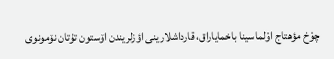چوْخ مؤهتاج اوْلماسینا باخمایاراق، قارداشلارینی اؤزلریندن اۆستون تۇتان نۆمونوی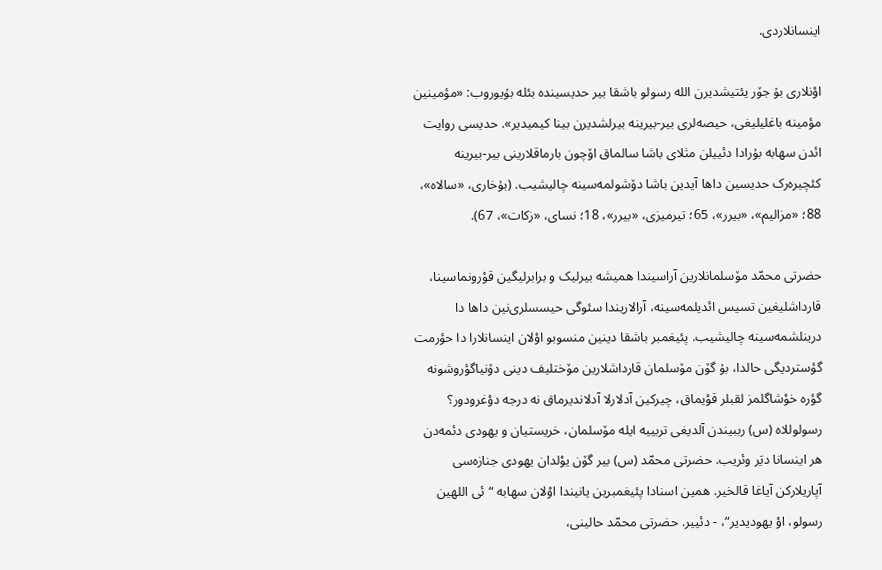اینسانلاردی.

اوْنلاری بۇ جۆر یئتیشدیرن الله رسولو باشقا بیر حدیسینده بئله بۇیوروب: «مؤمینین مؤمینه باغلیلیغی، حیصه‌لری بیر-بیرینه بیرلشدیرن بینا کیمیدیر». حدیسی روایت ائدن سهابه بۇرادا دئییلن مثلای باشا سالماق اۆچون بارماقلارینی بیر-بیرینه کئچیره‌رک حدیسین داها آیدین باشا دۆشولمه‌سینه چالیشیب. (بۇخاری، «سالاه»، 88؛ «مزالیم»، «بیرر»، 65؛ تیرمیزی، «بیرر»، 18؛ نسای، «زکات»، 67).

حضرتی محمّد مۆسلمانلارین آراسیندا همیشه بیرلیک و برابرلیگین قوْرونماسینا، قارداشلیغین تسیس ائدیلمه‌سینه، آرالاریندا سئوگی حیسسلری‌نین داها دا درینلشمه‌سینه چالیشیب. پئیغمبر باشقا دینین منسوبو اوْلان اینسانلارا دا حؤرمت گؤستردیگی حالدا، بۇ گۆن مۆسلمان قارداشلارین مۆختلیف دینی دۆنیاگؤروشونه گؤره خوْشاگلمز لقبلر قوْیماق، چیرکین آدلارلا آدلاندیرماق نه درجه‌ دوْغرودور؟ رسولوللاه (س) رببیندن آلدیغی تربییه ایله مۆسلمان، خریستیان و یهودی دئمه‌دن هر اینسانا دیَر وئریب. حضرتی محمّد (س) بیر گۆن یوْلدان یهودی جنازه‌سی آپاریلارکن آیاغا قالخیر. همین اسنادا پئیغمبرین یانیندا اوْلان سهابه “ئی اللهین رسولو، اوْ یهودیدیر”، - دئییر. حضرتی محمّد حالینی،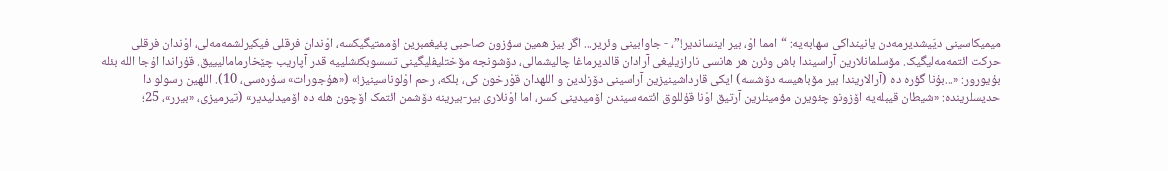میمیکاسینی دیَیشدیرمه‌دن یانینداکی سهابه‌یه: “امما اوْ، بیر اینساندیر!”، - جاوابینی وئریر... اگر بیز همین سؤزون صاحبی پئیغمبرین اۆممتیگیکسه، اوْندان فرقلی فیکیرلشمه‌مه‌لی، اوْندان فرقلی حرکت ائتمه‌مه‌لیگیک. مۆسلمانلارین آراسیندا باش وئرن هر هانسی نارازیلیغی آرادان قالدیرماغا چالیشمالی، دۆشونجه مۆختلیفلیگینی تسسوبکئشلییه قدر آپاریب چێخارمامالیییق. قۇراندا اۇجا الله بئله بۇیورور: «...بۇنا گؤره ده (آرالاریندا بیر مۆباهیسه دۆشسه) ایکی قارداشینیزین آراسینی دۆزلدین و اللهدان قوْرخون کی، بلکه، رحم اوْلوناسینیز!» («هۇجورات» سۇره‌سی، 10). اللهین رسولو دا حدیسلرینده: «شیطان قیبله‌یه اۆزونو چئویرن مؤمینلرین آرتیق اوْنا قۇللوق ائتمه‌سیندن اۆمیدینی کسر، اما اوْنلاری بیر-بیرینه دۆشمن ائتمک اۆچون هله ده اۆمیدلیدیر» (تیرمیزی، «بیرر»، 25؛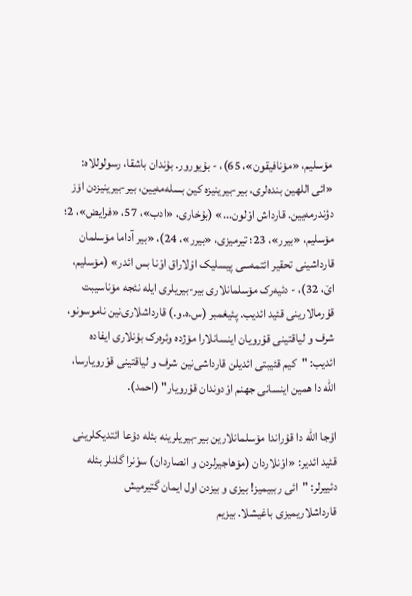مۆسلیم، «مۆنافیقون»، 65)، - بۇیورور. بۇندان باشقا، رسولوللاه: «ائی اللهین بنده‌لری، بیر-بیرینیزه کین بسله‌مه‌یین، بیر-بیرینیزدن اۆز دؤندرمه‌یین. قارداش اوْلون...» (بۇخاری، «ادب»، 57، «فرایض»، 2؛ مۆسلیم، «بیرر»، 23؛ تیرمیزی، «بیرر»، 24)، «بیر آداما مۆسلمان قارداشینی تحقیر ائتمه‌سی پیسلیک اوْلاراق اوْنا بس ائدر» (مۆسلیم، اێ، 32)، - دئیه‌رک مۆسلمانلاری بیر-بیریلری ایله نئجه مۆناسیبت قۇرمالارینی قئید ائدیب. پئیغمبر (س.ه.و.) قارداشلاری‌نین ناموسونو، شرف و لیاقتینی قوْرویان اینسانلارا مۆژده وئره‌رک بۇنلاری ایفاده ائدیب: "کیم قئیبتی ائدیلن قارداشی‌نین شرف و لیاقتینی قوْرویارسا، الله دا همین اینسانی جهنم اوْدوندان قوْرویار" (احمد).

اۇجا الله دا قۇراندا مۆسلمانلارین بیر-بیریلرینه بئله دۇعا ائتدیکلرینی قئید ائدیر: «اوْنلاردان (مۆهاجیرلردن و انصاردان) سوْنرا گلنلر بئله دئییرلر: "ائی رببیمیز! بیزی و بیزدن اول ایمان گتیرمیش قارداشلاریمیزی باغیشلا. بیزیم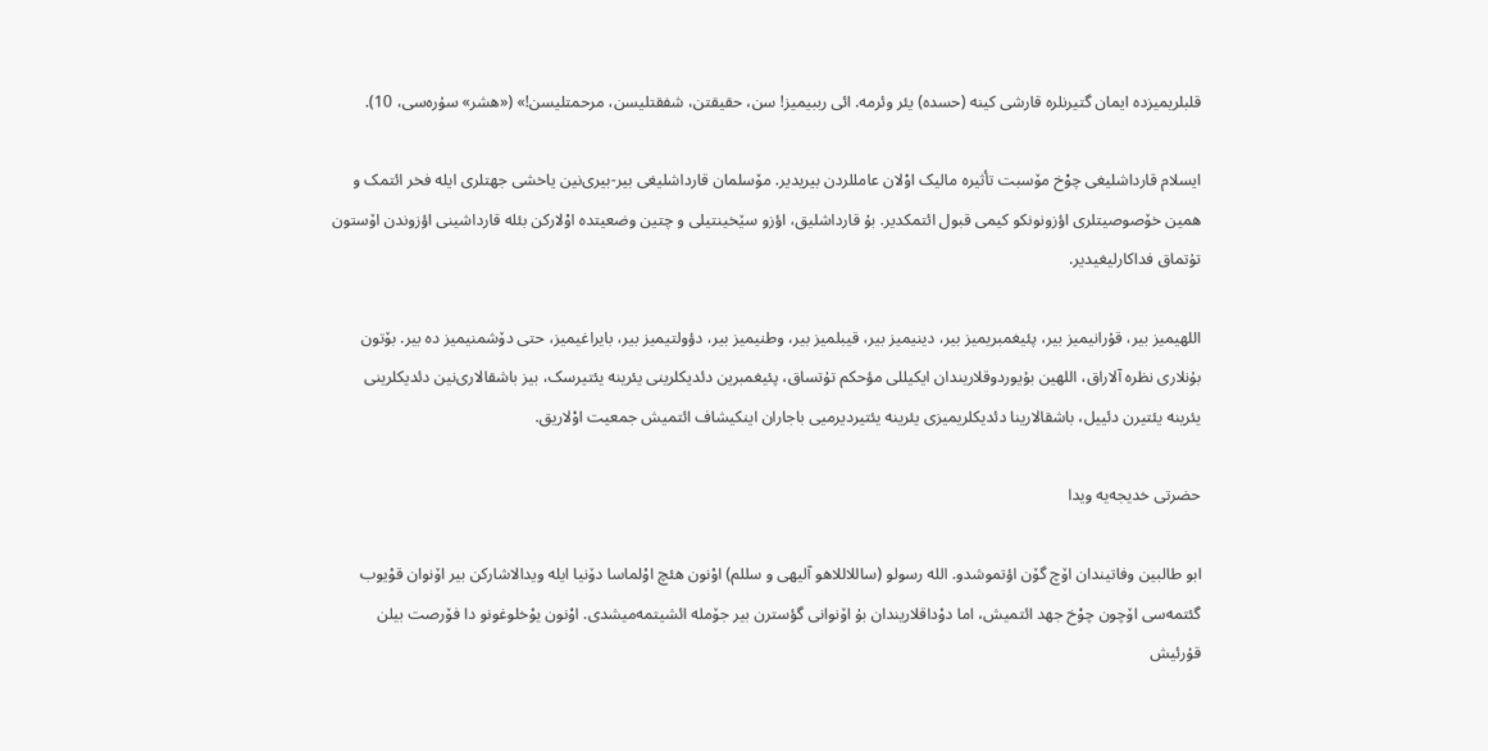قلبلریمیزده ایمان گتیرنلره قارشی کینه (حسده) یئر وئرمه. ائی رببیمیز! سن، حقیقتن، شفقتلیسن، مرحمتلیسن!» («هشر» سۇره‌سی، 10).

ایسلام قارداشلیغی چوْخ مۆسبت تأثیره مالیک اوْلان عامللردن بیریدیر. مۆسلمان قارداشلیغی بیر-بیری‌نین یاخشی جهتلری ایله فخر ائتمک و همین خۆصوصیتلری اؤزونونکو کیمی قبول ائتمکدیر. بۇ قارداشلیق، اؤزو سێخینتیلی و چتین وضعیتده اوْلارکن بئله قارداشینی اؤزوندن اۆستون تۇتماق فداکارلیغیدیر.

اللهیمیز بیر، قۇرانیمیز بیر، پئیغمبریمیز بیر، دینیمیز بیر، قیبلمیز بیر، وطنیمیز بیر، دؤولتیمیز بیر، بایراغیمیز، حتی دۆشمنیمیز ده بیر. بۆتون بۇنلاری نظره آلاراق، اللهین بۇیوردوقلاریندان ایکیللی مؤحکم تۇتساق، پئیغمبرین دئدیکلرینی یئرینه یئتیرسک، بیز باشقالاری‌نین دئدیکلرینی یئرینه یئتیرن دئییل، باشقالارینا دئدیکلریمیزی یئرینه یئتیردیرمیی باجاران اینکیشاف ائتمیش جمعیت اوْلاریق.

حضرتی خدیجه‌یه ویدا

ابو طالبین وفاتیندان اۆچ گۆن اؤتموشدو. الله رسولو (ساللاللاهو آلیهی و سللم) اوْنون هئچ اوْلماسا دۆنیا ایله ویدالاشارکن بیر اۆنوان قوْیوب گئتمه‌سی اۆچون چوْخ جهد ائتمیش، اما دوْداقلاریندان بۇ اۆنوانی گؤسترن بیر جۆمله‌ ائشیتمه‌میشدی. اوْنون یوْخلوغونو دا فۆرصت بیلن قۇرئیش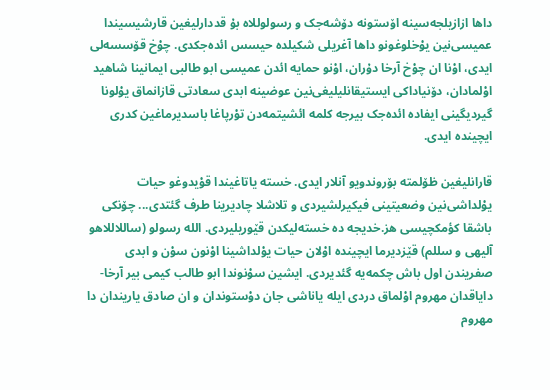داها ازازیلجه‌سینه اۆستونه دۆشه‌جک و رسولوللاه بۇ قددارلیغین قارشیسیندا عمیسی‌نین یوْخلوغونو داها آغریلی شکیلده حیسس ائده‌جکدی. چوْخ قۆسسه‌لی ایدی، اوْنا ان چوْخ آرخا دۇران، اوْنو حمایه‌ ائدن عمیسی ابو طالبی ایمانینا شاهید اوْلمادان، دۆنیاداکی ایستیقانلیلیغی‌نین عوضینه ابدی سعادتی قازانماق یوْلونا گیردیگینی ایفاده ائده‌جک بیرجه کلمه ائشیتمه‌دن توْرپاغا باسدیرماغین کدری ایچینده ایدی.

قارانلیغین ظۆلمته بۆروندویو آنلار ایدی. خسته یاتاغیندا قوْیدوغو حیات یوْلداشی‌نین وضعیتینی فیکیرلشیردی و تلاشلا چادیرینا طرف گئتدی... چۆنکی باشقا کؤمکچیسی هز.خدیجه ده خسته‌لیکدن قێوریلیردی. الله رسولو (ساللاللاهو آلیهی و سللم) قێزدیرما ایچینده اوْلان حیات یوْلداشینا اوْنون سوْن و ابدی صفریندن اول باش چکمه‌یه گئدیردی. ایشین سوْنوندا ابو طالب کیمی بیر آرخا-دایاقدان مهروم اوْلماق دردی ایله یاناشی جان دوْستوندان و ان صادق یاریندان دا مهروم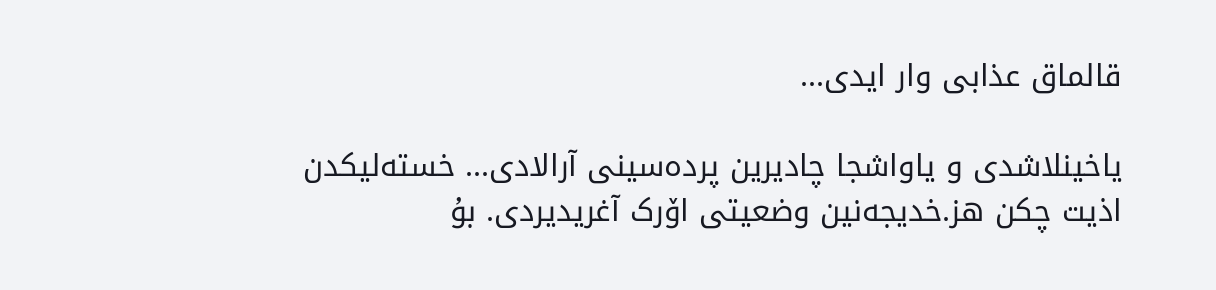قالماق عذابی وار ایدی...

یاخینلاشدی و یاواشجا چادیرین پرده‌سینی آرالادی... خسته‌لیکدن اذیت چکن هز.خدیجه‌نین وضعیتی اۆرک آغریدیردی. بۇ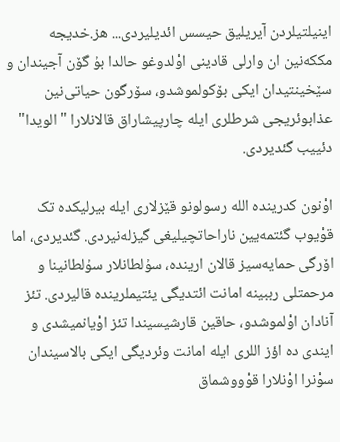اینیلتیلردن آیریلیق حیسس ائدیلیردی... هز.خدیجه مککه‌نین ان وارلی قادینی اوْلدوغو حالدا بۇ گۆن آجیندان و سێخینتیدان ایکی بۆکولموشدو، سۆرگون حیاتی‌نین عذابوئریجی شرطلری ایله چارپیشاراق قالانلارا "الویدا" دئییب گئدیردی.

اوْنون کدرینده الله رسولونو قێزلاری ایله بیرلیکده تک قوْیوب گئتمه‌یین ناراحاتچیلیغی گیزله‌نیردی. گئدیردی، اما اۆرگی حمایه‌سیز قالان ارینده، سۇلطانلار سۇلطانینا و مرحمتلی رببینه امانت ائتدیگی یئتیملرینده قالیردی. تئز آنادان اوْلموشدو، حاقین قارشیسیندا تئز اوْیانمیشدی و ایندی ده اؤز اللری ایله امانت وئردیگی ایکی بالاسیندان سوْنرا اوْنلارا قوْووشماق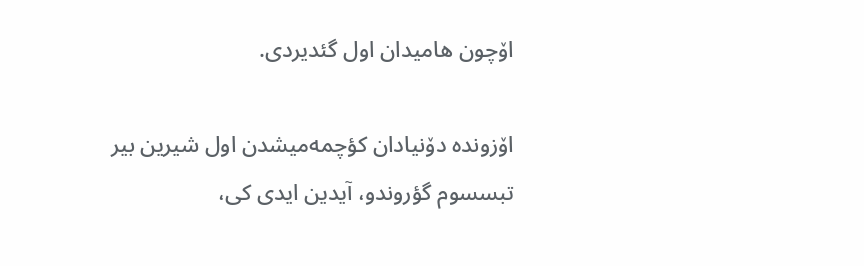اۆچون هامیدان اول گئدیردی.

اۆزونده دۆنیادان کؤچمه‌میشدن اول شیرین بیر تبسسوم گؤروندو، آیدین ایدی کی،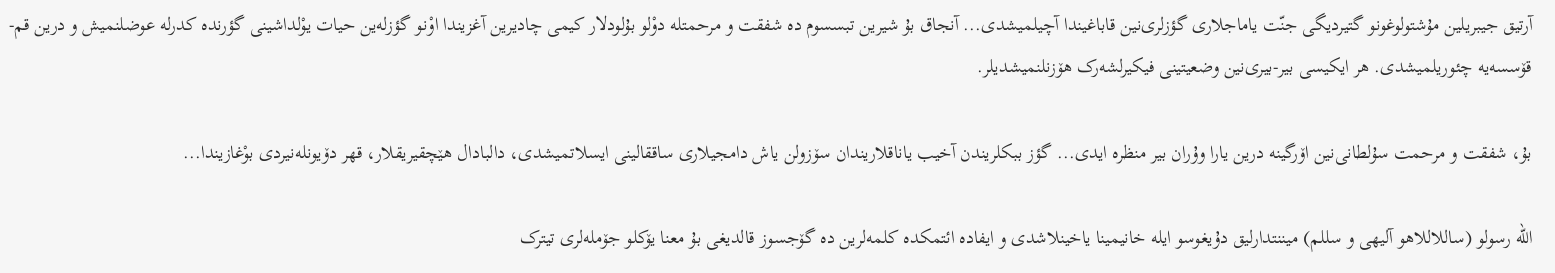آرتیق جیبریلین مۇشتولوغونو گتیردیگی جنّت یاماجلاری گؤزلری‌نین قاباغیندا آچیلمیشدی... آنجاق بۇ شیرین تبسسوم ده شفقت و مرحمتله دوْلو بۇلودلار کیمی چادیرین آغزیندا اوْنو گؤزله‌ین حیات یوْلداشینی گؤرنده کدرله عوضلنمیش و درین قم-قۆسسه‌یه چئوریلمیشدی. هر ایکیسی بیر-بیری‌نین وضعیتینی فیکیرلشه‌رک هۆزنلنمیشدیلر.

بۇ، شفقت و مرحمت سۇلطانی‌نین اۆرگینه درین یارا وۇران بیر منظره ایدی... گؤز ببکلریندن آخیب یاناقلاریندان سۆزولن یاش دامجیلاری ساققالینی ایسلاتمیشدی، دالبادال هێچقیریقلار، قهر دۆیونله‌نیردی بوْغازیندا...

الله رسولو (ساللاللاهو آلیهی و سللم) میننتدارلیق دۇیغوسو ایله خانیمینا یاخینلاشدی و ایفاده ائتمکده کلمه‌لرین ده گۆجسوز قالدیغی بۇ معنا یۆکلو جۆمله‌لری تیترک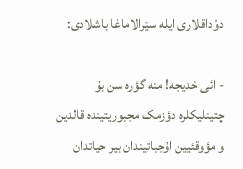دوْداقلاری ایله سێرالاماغا باشلادی:

- ائی خدیجه! منه گؤره سن بۇ چتینلیکلره دؤزمک مجبوریتینده قالدین و مؤوقئیین اۇجباتیندان بیر حیاتدان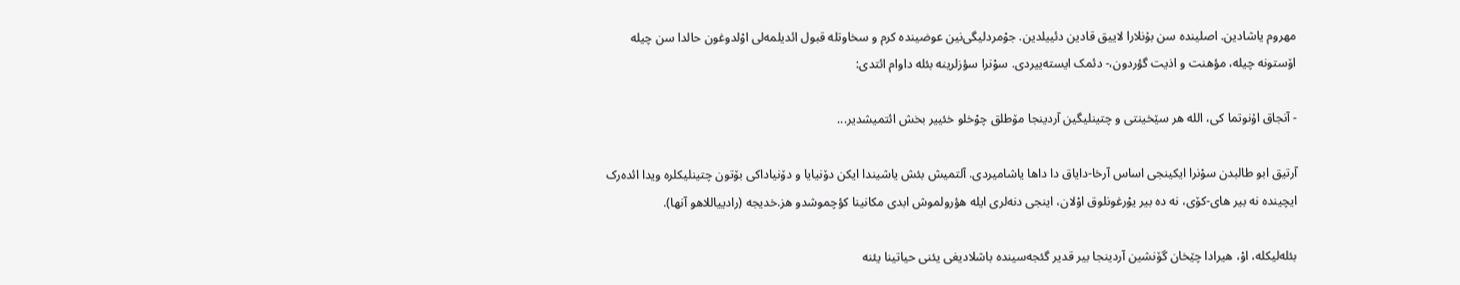مهروم یاشادین. اصلینده سن بۇنلارا لاییق قادین دئییلدین. جوْمردلیگی‌نین عوضینده کرم و سخاوتله قبول ائدیلمه‌لی اوْلدوغون حالدا سن چیله اۆستونه چیله، مؤهنت و اذیت گؤردون،- دئمک ایسته‌ییردی. سوْنرا سؤزلرینه بئله داوام ائتدی:

- آنجاق اۇنوتما کی، الله هر سێخینتی و چتینلیگین آردینجا مۆطلق چوْخلو خئییر بخش ائتمیشدیر...

آرتیق ابو طالبدن سوْنرا ایکینجی اساس آرخا-دایاق دا داها یاشامیردی. آلتمیش بئش یاشیندا ایکن دۆنیایا و دۆنیاداکی بۆتون چتینلیکلره ویدا ائده‌رک ایچینده نه بیر های-کۆی، نه ده بیر یوْرغونلوق اوْلان، اینجی دنه‌لری ایله هؤرولموش ابدی مکانینا کؤچموشدو هز.خدیجه (رادییاللاهو آنها).

بئله‌لیکله، اوْ، هیرادا چێخان گۆنشین آردینجا بیر قدیر گئجه‌سینده باشلادیغی یئنی حیاتینا یئنه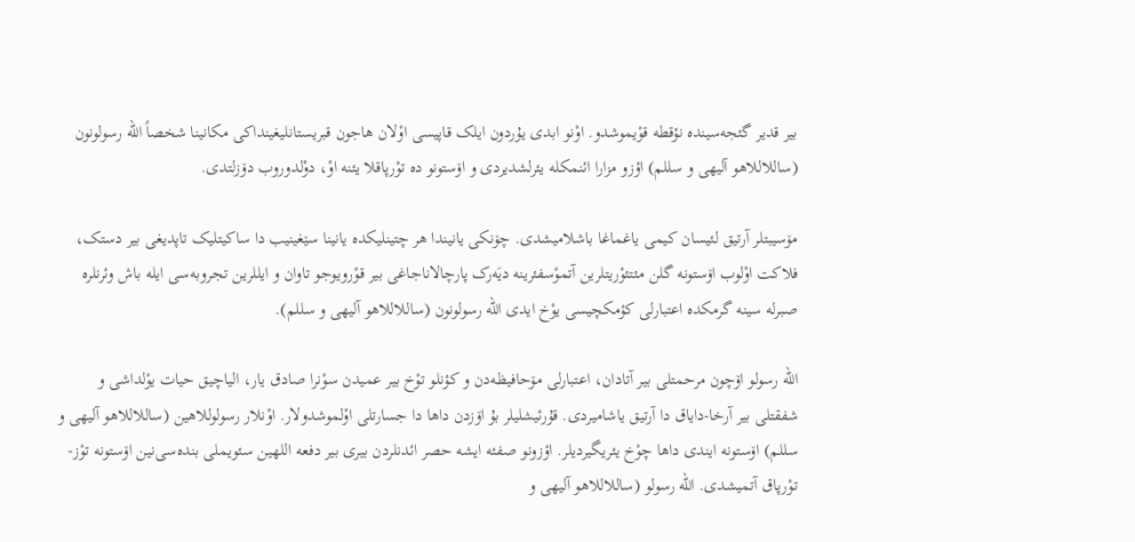بیر قدیر گئجه‌سینده نؤقطه‌ قوْیموشدو. اوْنو ابدی یۇردون ایلک قاپیسی اوْلان هاجون قبریستانلیغینداکی مکانینا شخصاً الله رسولونون (ساللاللاهو آلیهی و سللم) اؤزو مزارا ائنمکله یئرلشدیردی و اۆستونو ده توْرپاقلا یئنه اوْ، دوْلدوروب دۆزلتدی.

مۆسیبتلر آرتیق لئیسان کیمی یاغماغا باشلامیشدی. چۆنکی یانیندا هر چتینلیکده یانینا سێغینیب دا ساکیتلیک تاپدیغی بیر دستک، فلاکت اوْلوب اۆستونه گلن مئتئوْریتلرین آتموْسفئرینه دیَه‌رک پارچالاناجاغی بیر قوْرویوجو تاوان و ایللرین تجروبه‌سی ایله باش وئرنلره صبرله سینه گرمکده اعتبارلی کؤمکچیسی یوْخ ایدی الله رسولونون (ساللاللاهو آلیهی و سللم).

الله رسولو اۆچون مرحمتلی بیر آتادان، اعتبارلی مۆحافیظه‌دن و کؤنلو توْخ بیر عمیدن سوْنرا صادق یار، الیاچیق حیات یوْلداشی و شفقتلی بیر آرخا-دایاق دا آرتیق یاشامیردی. قۇرئیشلیلر بۇ اۆزدن داها دا جسارتلی اوْلموشدولار. اوْنلار رسولوللاهین (ساللاللاهو آلیهی و سللم) اۆستونه ایندی داها چوْخ یئریگیردیلر. اؤزونو صفئه ایشه حصر ائدنلردن بیری بیر دفعه‌ اللهین سئویملی بنده‌سی‌نین اۆستونه توْز-توْرپاق آتمیشدی. الله رسولو (ساللاللاهو آلیهی و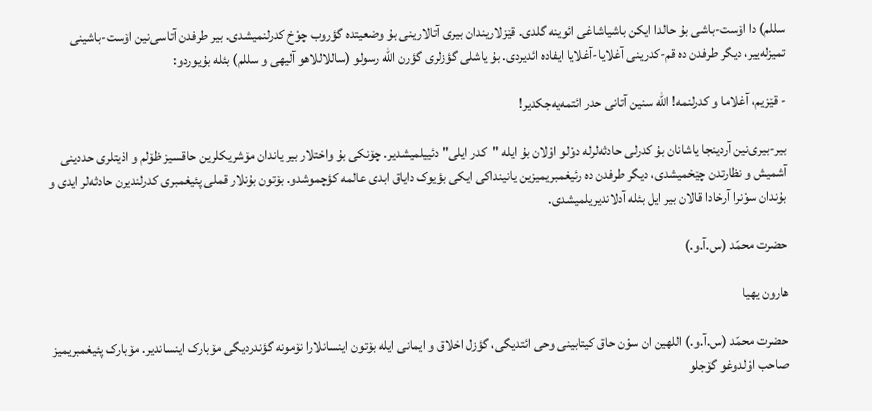سللم) دا اۆست-باشی بۇ حالدا ایکن باشیاشاغی ائوینه گلدی. قێزلاریندان بیری آتالارینی بۇ وضعیتده گؤروب چوْخ کدرلنمیشدی. بیر طرفدن آتاسی‌نین اۆست-باشینی تمیزله‌ییر، دیگر طرفدن ده قم-کدرینی آغلایا-آغلایا ایفاده ائدیردی. بۇ یاشلی گؤزلری گؤرن الله رسولو (ساللاللاهو آلیهی و سللم) بئله بۇیوردو:

- قێزیم، آغلاما و کدرلنمه! الله سنین آتانی حدر ائتمه‌یه‌جکدیر!

بیر-بیری‌نین آردینجا یاشانان بۇ کدرلی حادثه‌لرله دوْلو اوْلان بۇ ایله "کدر ایلی" دئییلمیشدیر. چۆنکی بۇ واختلار بیر یاندان مۆشریکلرین حاقسیز ظۆلم و اذیتلری حددینی آشمیش و نظارتدن چێخمیشدی، دیگر طرفدن ده رئیغمبریمیزین یانینداکی ایکی بؤیوک دایاق ابدی عالمه کؤچموشدو. بۆتون بۇنلار قملی پئیغمبری کدرلندیرن حادثه‌لر ایدی و بۇندان سوْنرا آرخادا قالان بیر ایل بئله آدلاندیریلمیشدی.

حضرت محمّد (س.آ.و.)

هارون یهیا

حضرت محمّد (س.آ.و.) اللهین ان سوْن حاق کیتابینی وحی ائتدیگی، گؤزل اخلاق و ایمانی ایله بۆتون اینسانلارا نۆمونه گؤندردیگی مۆبارک اینساندیر. مۆبارک پئیغمبریمیز صاحب اوْلدوغو گۆجلو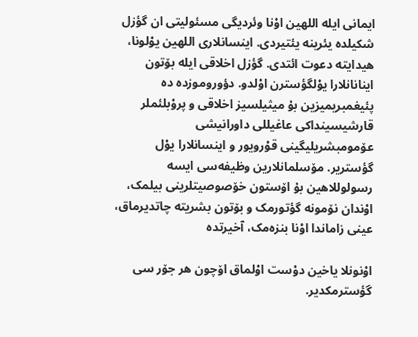ایمانی ایله اللهین اوْنا وئردیگی مسئولیتی ان گؤزل شکیلده یئرینه یئتیردی. اینسانلاری اللهین یوْلونا، هیدایته دعوت ائتدی. گؤزل اخلاقی ایله بۆتون اینانانلارا یوْلگؤسترن اوْلدو. دؤوروموزده ده پئیغمبریمیزین بۇ میثیلسیز اخلاقی و پروْبلئملر قارشیسینداکی عاغیللی داورانیشی عۆمومبشریلیگینی قوْرویور و اینسانلارا یوْل گؤستریر. مۆسلمانلارین وظیفه‌سی ایسه رسولوللاهین بۇ اۆستون خۆصوصیتلرینی بیلمک، اوْندان نۆمونه گؤتورمک و بۆتون بشریته چاتدیرماق، عینی زاماندا اوْنا بنزه‌مک، آخیرتده

اوْنونلا یاخین دوْست اوْلماق اۆچون هر جۆر سی گؤسترمکدیر.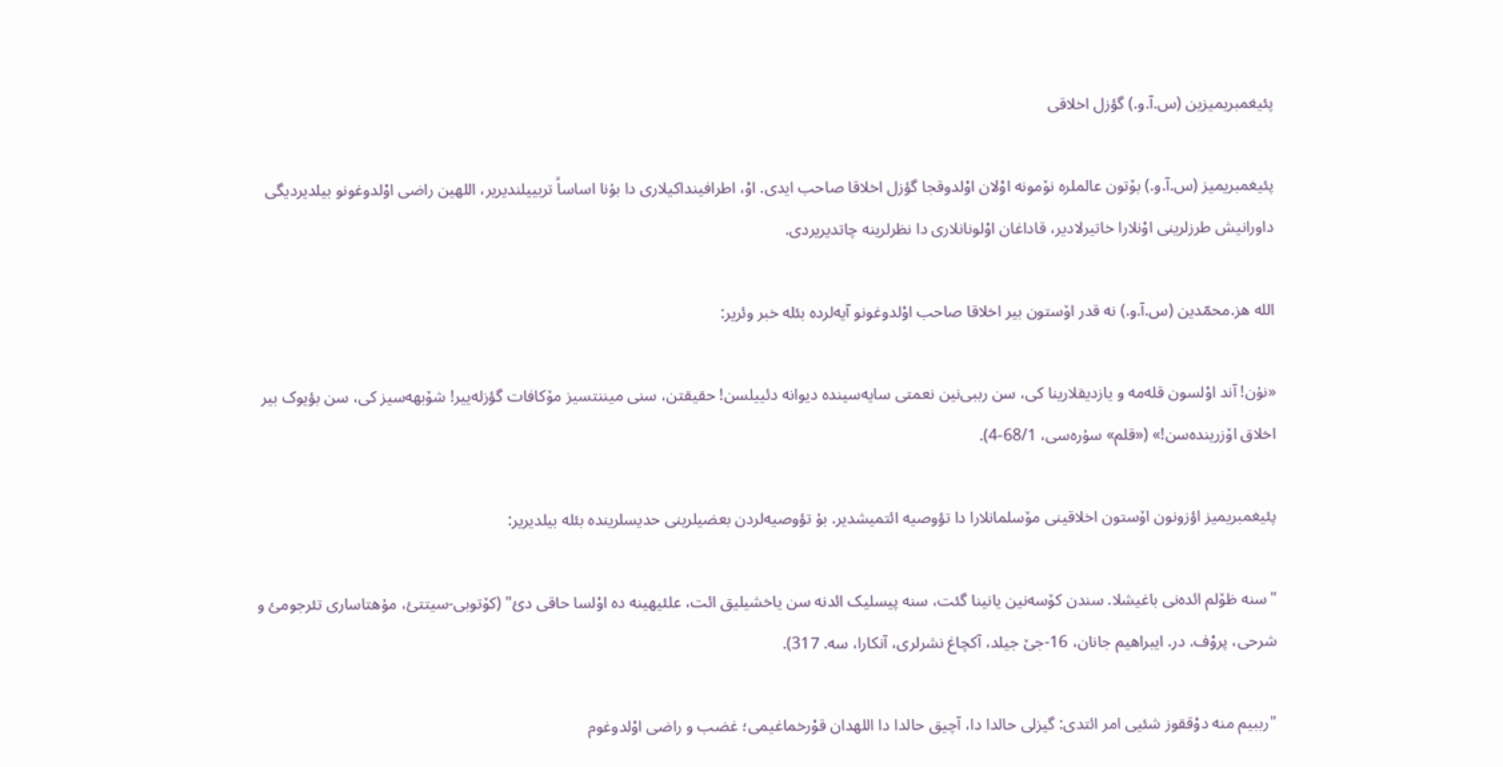پئیغمبریمیزین (س.آ.و.) گؤزل اخلاقی

پئیغمبریمیز (س.آ.و.) بۆتون عالملره نۆمونه اوْلان اوْلدوقجا گؤزل اخلاقا صاحب ایدی. اوْ، اطرافینداکیلاری دا بۇنا اساساً تربییلندیریر، اللهین راضی اوْلدوغونو بیلدیردیگی داورانیش طرزلرینی اوْنلارا خاتیرلادیر، قاداغان اوْلونانلاری دا نظرلرینه چاتدیریردی.

الله هز.محمّدین (س.آ.و.) نه قدر اۆستون بیر اخلاقا صاحب اوْلدوغونو آیه‌لرده بئله خبر وئریر:

«نۇن! آند اوْلسون قله‌مه و یازدیقلارینا کی، سن رببی‌نین نعمتی سایه‌سینده دیوانه دئییلسن! حقیقتن، سنی میننتسیز مۆکافات گؤزله‌ییر! شۆبهه‌سیز کی، سن بؤیوک بیر اخلاق اۆزرینده‌سن!» («قلم» سۇره‌سی، 68/1-4).

پئیغمبریمیز اؤزونون اۆستون اخلاقینی مۆسلمانلارا دا تؤوصیه‌ ائتمیشدیر. بۇ تؤوصیه‌لردن بعضیلرینی حدیسلرینده بئله بیلدیریر:

"سنه ظۆلم ائده‌نی باغیشلا. سندن کۆسه‌نین یانینا گئت، سنه پیسلیک ائدنه سن یاخشیلیق ائت، علئیهینه ده اوْلسا حاقی دئ" (کۆتوبی-سیتتئ، مۇهتاساری تئرجومئ و شرحی، پروْف. در. ایبراهیم جانان، 16-جێ جیلد، آکچاغ نشرلری، آنکارا، سه. 317).

"رببیم منه دوْققوز شئیی امر ائتدی: گیزلی حالدا دا، آچیق حالدا دا اللهدان قوْرخماغیمی؛ غضب و راضی اوْلدوغوم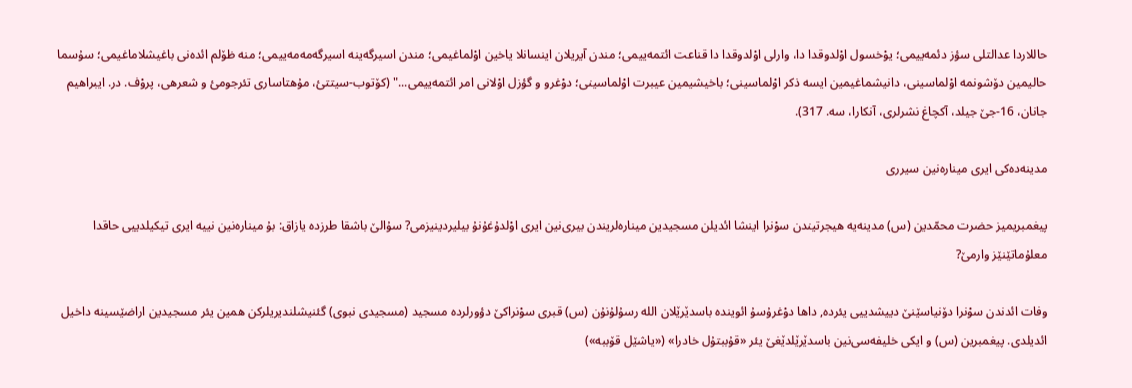حاللاردا عدالتلی سؤز دئمه‌ییمی؛ یوْخسول اوْلدوقدا دا، وارلی اوْلدوقدا دا قناعت ائتمه‌ییمی؛ مندن آیریلان اینسانلا یاخین اوْلماغیمی؛ مندن اسیرگه‌ینه اسیرگه‌مه‌مه‌ییمی؛ منه ظۆلم ائده‌نی باغیشلاماغیمی؛ سۇسما حالیمین دۆشونمه اوْلماسینی، دانیشماغیمین ایسه ذکر اوْلماسینی؛ باخیشیمین عیبرت اوْلماسینی؛ دوْغرو و گؤزل اوْلانی امر ائتمه‌ییمی..." (کۆتوب-سیتتئ، مۇهتاساری تئرجومئ و شعرهی، پروْف. در. ایبراهیم جانان، 16-جێ جیلد، آکچاغ نشرلری، آنکارا، سه. 317).

مدینه‌ده‌کی ایری میناره‌نین سیرری

پیغمبریمیز حضرت محمّدین (س) مدینه‌یه هیجرتیندن سوْنرا اینشا ائدیلن مسجیدین میناره‌لریندن بیری‌نین ایری اوْلدۇغۇنۇ بیلیردینیزمی? سۇالێ باشقا طرزده یازاق: بۇ میناره‌نین نییه ایری تیکیلدییی حاقدا معلۇماتێنێز وارمێ?

وفات ائدندن سوْنرا دۆنیاسێنێ دییشدییی یئرده, داها دوْغرۇسۇ ائوینده باسدێرێلان الله رسۇلۇنۇن (س) قبری سوْنراکێ دؤورلرده مسجید (مسجیدی نبوی) گئنیشلندیریلرکن همین یئر مسجیدین اراضێسینه داخیل ائدیلدی. پیغمبرین (س) و ایکی خلیفه‌سی‌نین باسدێرێلدێغێ یئر «قۇببتۇل خادرا» («یاشێل قۆببه»)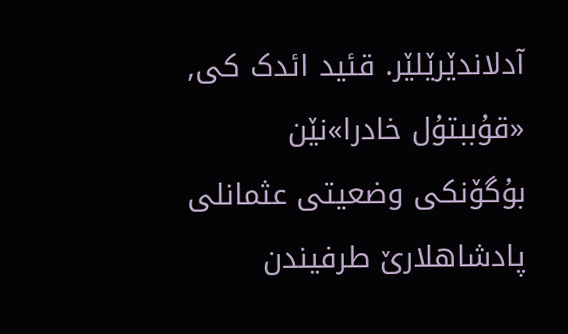آدلاندێرێلێر. قئید ائدک کی, «قۇببتۇل خادرا»نێن بۇگۆنکی وضعیتی عثمانلی پادشاهلارێ طرفیندن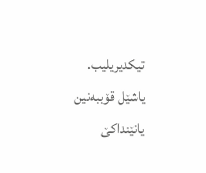تیکدیریلیب. یاشێل قۆببه‌نین یانێنداکێ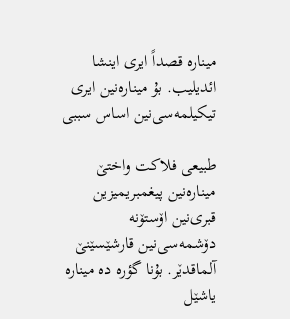میناره قصداً ایری اینشا ائدیلیب. بۇ میناره‌نین ایری تیکیلمه‌سی‌نین اساس سببی

طبیعی فلاکت واختێ میناره‌نین پیغمبریمیزین قبری‌نین اۆستۆنه دۆشمه‌سی‌نین قارشێسێنێ آلماقدێر. بۇنا گؤره ده میناره یاشێل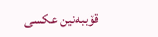قۆببه‌نین عکسی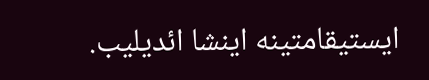ایستیقامتینه اینشا ائدیلیب.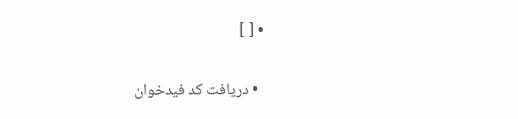• [ ]

  • دریافت کد فیدخوان